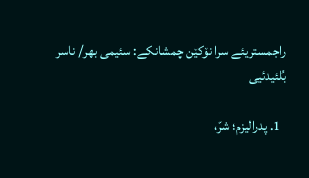راجمستریئے سرا نۆکێن چمشانکے: سئیمی بهر/ ناسر بُلئیدئیی

  1. پدرالیزم؛ شرّ،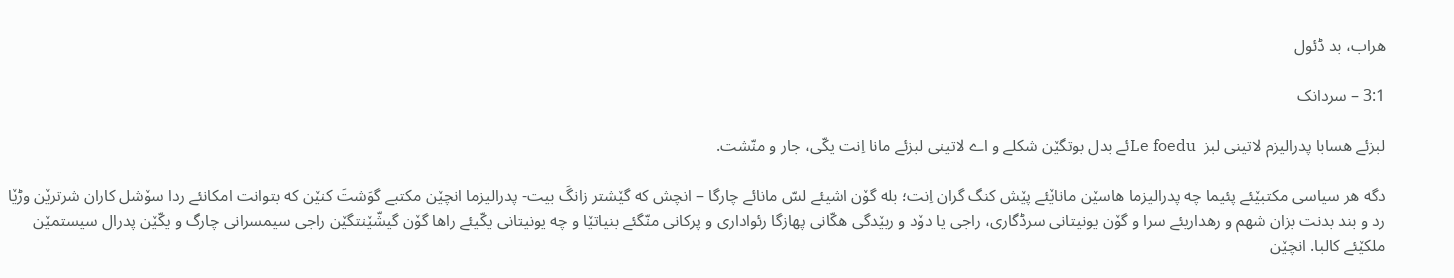هراب، بد ڈئول

3:1 – سردانک

لبزئے هسابا پدرالیزم لاتینی لبز  Le foeduئے بدل بوتگێن شکلے و اے لاتینی لبزئے مانا اِنت یکّی، جار و منّشت.

دگه هر سیاسی مکتبێئے پئیما چه پدرالیزما هاسێن ماناێئے پێش کنگ گران اِنت؛ بله گۆن اشیئے لسّ مانائے چارگا – انچش که گێشتر زانگَ بیت- پدرالیزما انچێن مکتبے گوَشتَ کنێن که بتوانت امکانئے ردا سۆشل کاران شرترێن وڑێا رد و بند بدنت بزان شهم و رهداریئے سرا و گۆن یونیتانی سرڈگاری، راجی یا دۆد و ربێدگی هکّانی پهازگا رئواداری و پرکانی منّگئے بنیاتێا و چه یونیتانی یکّیئے راها گۆن گیشّێنتگێن راجی سیمسرانی چارگ و یکّێن پدرال سیستمێن ملکێئے کالبا. انچێن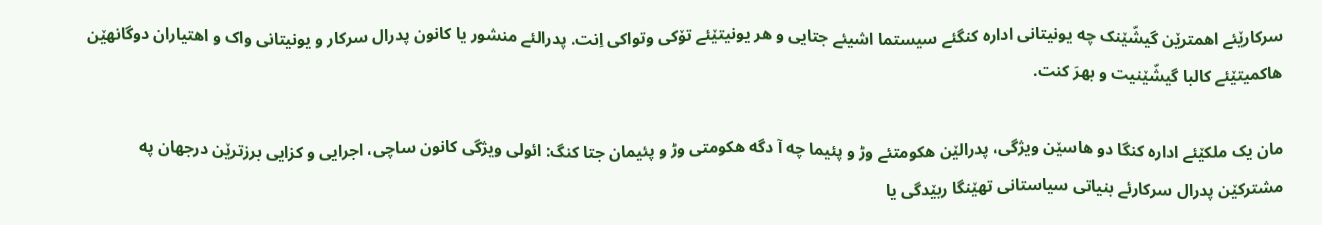سرکارێئے اهمترێن گیشّێنک چه یونیتانی اداره کنگئے سیستما اشیئے جتایی و هر یونیتێئے تۆکی وتواکی اِنت. پدرالئے منشور یا کانون پدرال سرکار و یونیتانی واک و اهتیاران دوگانهێن هاکمیتێئے کالبا گیشّێنیت و بهرَ کنت.

مان یک ملکێئے اداره کنگا دو هاسێن ویژگی، پدرالێن هکومتئے وڑ و پئیما چه آ دگه هکومتی وڑ و پئیمان جتا کنگ: ائولی ویژگی کانون ساچی، اجرایی و کزایی برزترێن درجهان په مشترکێن پدرال سرکارئے بنیاتی سیاستانی تهێنگا ربێدگی یا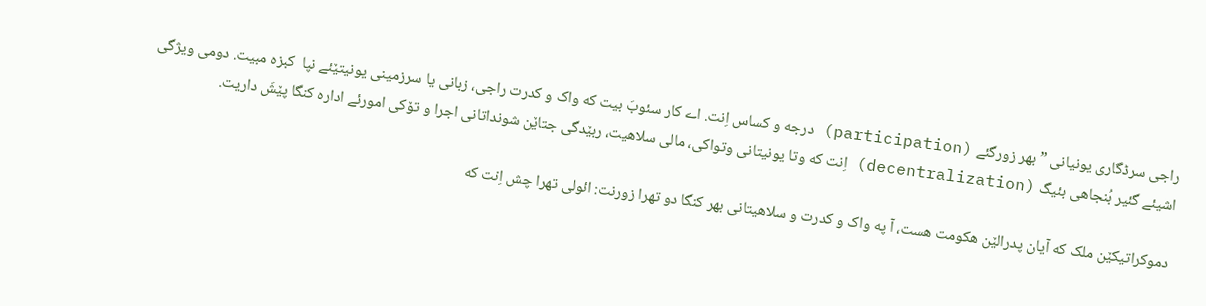راجی سرڈگاری یونیانی ” بهر زورگئے (participation) درجه و کساس اِنت. اے کار سئوبَ بیت که واک و کدرت راجی، زبانی یا سرزمینی یونیتێئے نپا  کبزه مبیت. دومی ویژگی اشیئے گئیر بُنجاهی بئیگ (decentralization) اِنت که وتا یونیتانی وتواکی، مالی سلاهیت، ربێدگی جتاێن شونداتانی اجرا و تۆکی امورئے اداره کنگا پێشَ داریت.

دموکراتیکێن ملک که آیان پدرالێن هکومت هست، آ په واک و کدرت و سلاهیتانی بهر کنگا دو تهرا زورنت: ائولی تهرا چش اِنت که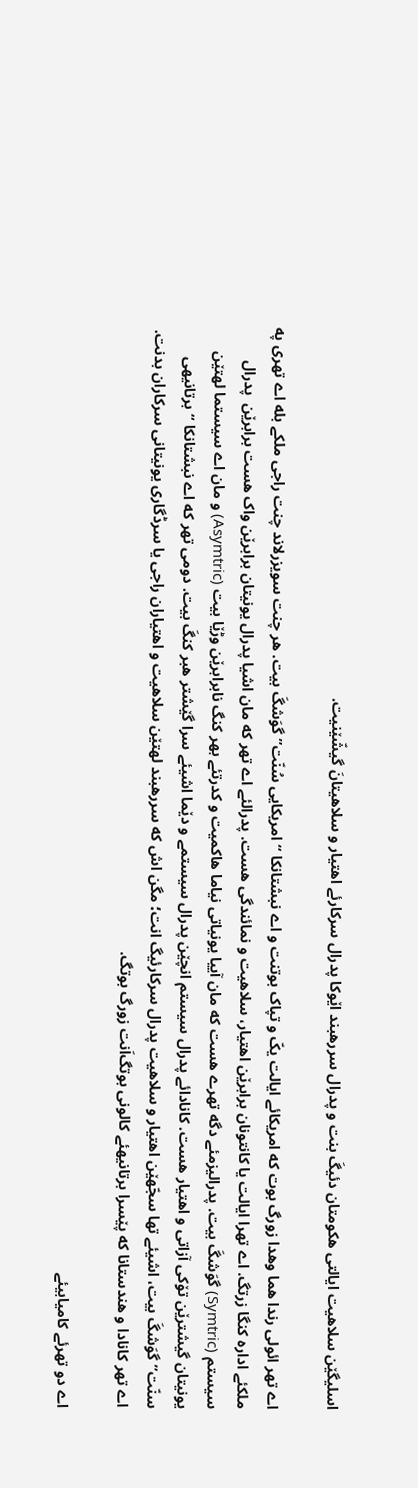اسلیگێن سلاهیت ایالتی هکومتان دئیگَ بنت و پدرال سررهبند اێوکا پدرال سرکارئے اهتیار و سلاهیتانَ گیشّێنیت.

اے تهر ائولی رندا هما وهدا زورگ بوت که امریکائے ایالت یکّ و تپاک بوتنت و اے نبشتانکا “امریکایی سُنّت” گوَشگَ بیت. هر چنت سویزرلاند چنت راجی ملکے بله اے تهری په ملکئے اداره کنگا زرتگ. اے تهرا ایالت یا کانتونان برابرێن اهتیار، سلاهیت و نمائندگی هست. پدرالئے اے تهر که مان اشیا پدرال یونیتان برابرێن واک هست برابرێن  پدرال سیستم (Symtric) گوَشگَ بیت. پدرالیزمئے دگه تهرے هست که مان آییا یونیاتی نیاما هاکمیت و کدرتئے بهر کنگ نابرابرێن وڑێا بیت (Asymtric) و مان اے سیستما لهتێن یونیتان گیشترێن تۆکی آزاتی و اهتیار هست. کانادائے پدرال سیستم انچێن پدرال سیستمے و دێما اشیئے سرا گێشتر هبر کنگَ بیت. دومی تهر که اے نبشتانکا “برتانیهی سنّت” گوَشگَ بیت، اشیئے تها سجّهێن اهتیار و سلاهیت پدرال سرکارئیگ انت؛ مگن اش که سررهبند لهتێن سلاهیت و اهتیاران راجی یا سرڈگاری یونیتانی سرکاران بدنت. اے تهر کانادا و هندستانا که پێسرا برتانیهئے کالونی بوتگ‌اَنت زورگ بوتگ.

اے دو تهرئے کامیابیئے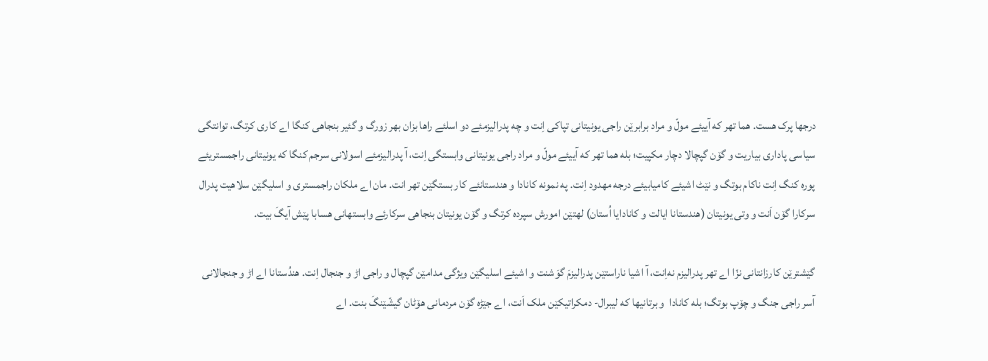درجها پرک هست. هما تهر که آییئے مولّ و مراد برابرێن راجی یونیتانی تپاکی اِنت و چه پدرالیزمئے دو اسلئے راها بزان بهر زورگ و گئیر بنجاهی کنگا اے کاری کرتگ، توانتگی سیاسی پاداری بیاریت و گۆن گپچالا دچار مکپیت؛ بله هما تهر که آییئے مولّ و مراد راجی یونیتانی وابستگی اِنت، آ پدرالیزمئے اسولانی سرجم کنگا که یونیتانی راجمستریئے پوره کنگ اِنت ناکام بوتگ و نێٹ اشیئے کامیابیئے درجه مهدود اِنت. په نمونه کانادا و هندستانئے کار بستگێن تهر انت. مان اے ملکان راجمستری و اسلیگێن سلاهیت پدرال سرکارا گۆن اَنت و وتی یونیتان (هندستانا ایالت و کانادایا اُستان) لهتێن امورش سپرده کرتگ و گۆن یونیتان بنجاهی سرکارئے وابستهانی هسابا پێش آیگَ بیت.

گێشترێن کارزانتانی نزّا اے تهر پدرالیزم نه‌اِنت، آ اشیا ناراستێن پدرالیزمَ گوَشنت و اشیئے اسلیگێن ویژگی مدامێن گپچال و راجی اڑ و جنجال اِنت. هندُستانا اے اڑ و جنجالانی آسر راجی جنگ و چۆپ بوتگ؛ بله کانادا  و برتانیها که لیبرال- دمکراتیکێن ملک اَنت، اے جێڑه گۆن مردمانی هۆٹان گیشّێنگَ بنت. اے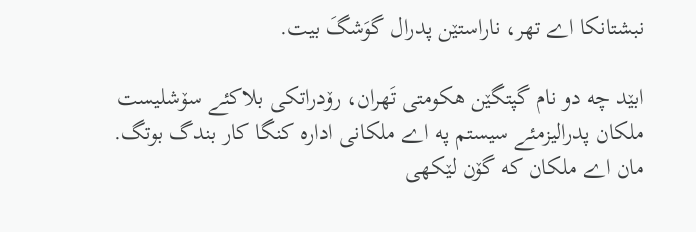نبشتانکا اے تهر، ناراستێن پدرال گوَشگَ بیت.

ابێد چه دو نام گپتگێن هکومتی تَهران، رۆدراتکی بلاکئے سۆشلیست ملکان پدرالیزمئے سیستم په اے ملکانی اداره کنگا کار بندگ بوتگ. مان اے ملکان که گۆن لێکهی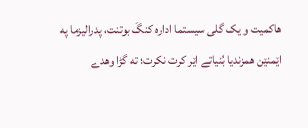هاکمیت و یک گلی سیستما اداره کنگَ بوتنت، پدرالیزما په اێمنێن همزندیا بُنیاتے اێر کرت نکرت؛ ته گڑا وهدے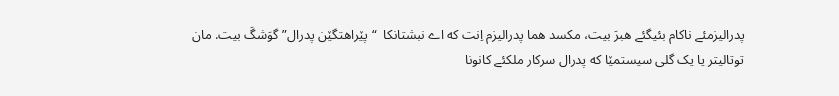پدرالیزمئے ناکام بئیگئے هبرَ بیت، مکسد هما پدرالیزم اِنت که اے نبشتانکا  “پێراهتگێن پدرال” گوَشگَ بیت. مان توتالیتر یا یک گلی سیستمێا که پدرال سرکار ملکئے کانونا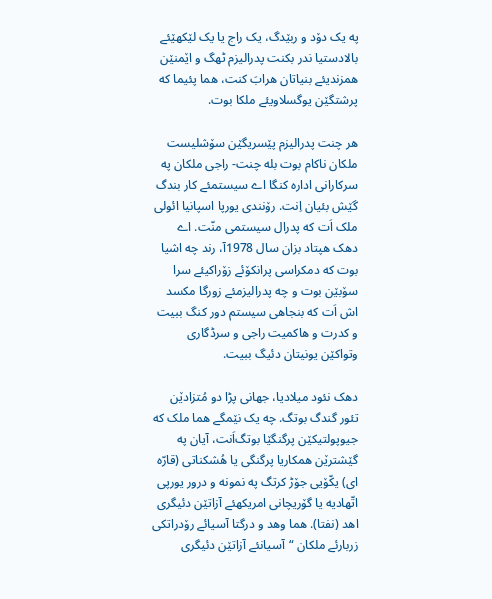په یک دۆد و ربێدگ، یک راج یا یک لێکهێئے بالادستیا ندر بکنت پدرالیزم ٹهگ و اێمنێن همزندیئے بنیاتان هرابَ کنت، هما پئیما که پرشتگێن یوگسلاویئے ملکا بوت.

هر چنت پدرالیزم پێسریگێن سۆشلیست ملکان ناکام بوت بله چنت- راجی ملکان په سرکارانی اداره کنگا اے سیستمئے کار بندگ گێش بئیان اِنت. رۆنندی یورپا اسپانیا ائولی ملک اَت که پدرال سیستمی منّت. اے دهک هپتاد بزان سال 1978آ، رند چه اشیا بوت که دمکراسی پرانکۆئے زۆراکیئے سرا سۆبێن بوت و چه پدرالیزمئے زورگا مکسد اش اَت که بنجاهی سیستم دور کنگ ببیت و کدرت و هاکمیت راجی و سرڈگاری وتواکێن یونیتان دئیگ ببیت.

دهک نئود میلادیا، جهانی پڑا دو مُتزادێن تئور گندگ بوتگ. چه یک نێمگے هما ملک که جیوپولتیکێن پرگنگێا بوتگ‌اَنت، آیان په گێشترێن همکاریا پرگنگی یا هُشکناتی (قارّه ای) یکّۆیی جۆڑ کرتگ په نمونه و درور یورپی اتّهادیه یا گۆریچانی امریکهئے آزاتێن دئیگری اهد (نفتا). هما وهد و درگتا آسیائے رۆدراتکی زربارئے ملکان “آسیانئے آزاتێن دئیگری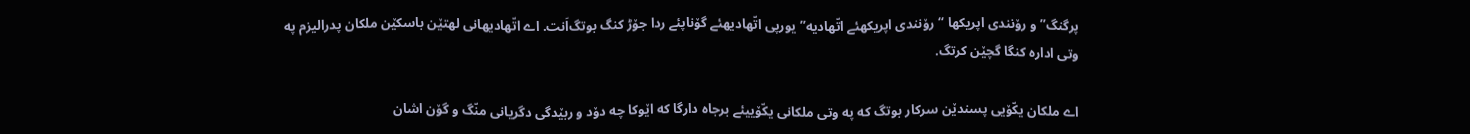پرگنگ” و رۆنندی اپریکها “رۆنندی اپریکهئے اتّهادیه” یورپی اتّهادیهئے گۆناپئے ردا جۆڑ کنگ بوتگ‌اَنت. اے اتّهادیهانی لهتێن باسکێن ملکان پدرالیزم په وتی اداره کنگا گچێن کرتگ.

اے ملکان یکّۆیی پسندێن سرکار بوتگ که په وتی ملکانی یکّۆییئے برجاه دارگا که اێوکا چه دۆد و ربێدگی دگریانی منّگ و گۆن اشان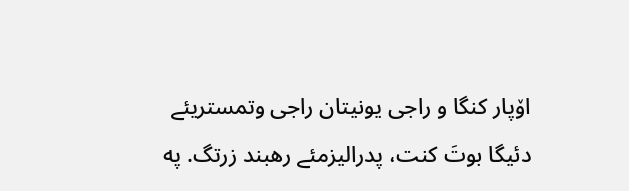اۆپار کنگا و راجی یونیتان راجی وتمستریئے دئیگا بوتَ کنت، پدرالیزمئے رهبند زرتگ. په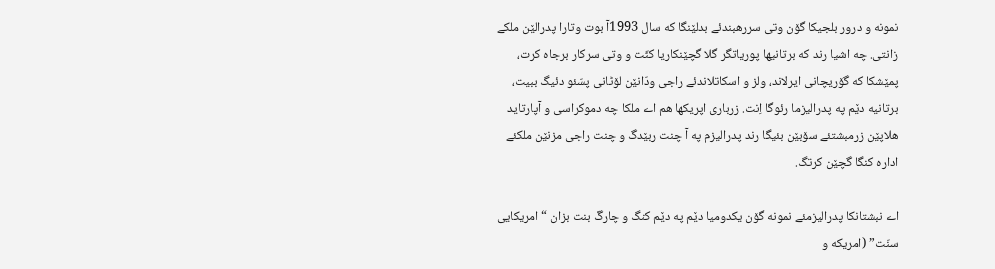نمونه و درور بلجیکا گۆن وتی سررهبندئے بدلێنگا که سال 1993آ بوت وتارا پدرالێن ملکے زانتی. چه اشیا رند که برتانیها پوریاتگر گلا گچێنکاریا کٹّت و وتی سرکار برجاه کرت، پمێشکا که گۆریچانی ایرلاند، ولز و اسکاتلاندئے راجی ودّانێن لۆٹانی پسّئو دئیگ ببیت، برتانیه دێم په پدرالیزما رئوگا اِنت. زرباری اپریکها هم اے ملکا چه دموکراسی و آپارتاید هلاپێن زرمبشتئے سۆبێن بئیگا رند پدرالیزم په آ چنت ربێدگ و چنت راجی مزنێن ملکئے اداره کنگا گچێن کرتگ.

اے نبشتانکا پدرالیزمئے نمونه گۆن یکدومیا دێم په دێم کنگ و چارگَ بنت بزان “امریکایی سنّت” (امریکه و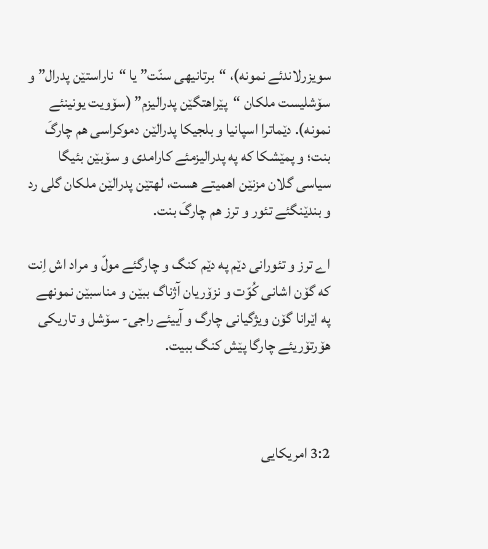سویزرلاندئے نمونه)، “برتانیهی سنّت” یا “ناراستێن پدرال” و سۆشلیست ملکان “پێراهتگێن پدرالیزم” (سۆویت یونینئے نمونه). دێماترا اسپانیا و بلجیکا پدرالێن دموکراسی هم چارگَ بنت؛ و پمێشکا که په پدرالیزمئے کارامدی و سۆبێن بئیگا سیاسی گلان مزنێن اهمیتے هست، لهتێن پدرالێن ملکان گلی رد و بندێنگئے تئور و ترز هم چارگَ بنت.

اے ترز و تئورانی دێم په دێم کنگ و چارگئے مولّ و مراد اش اِنت که گۆن اشانی کُوّت و نزۆریان آژناگ ببێن و مناسبێن نمونهے په اێرانا گۆن ویژگیانی چارگ و آییئے راجی- سۆشل و تاریکی هۆرتۆریئے چارگا پێش کنگ ببیت.



3:2 امریکایی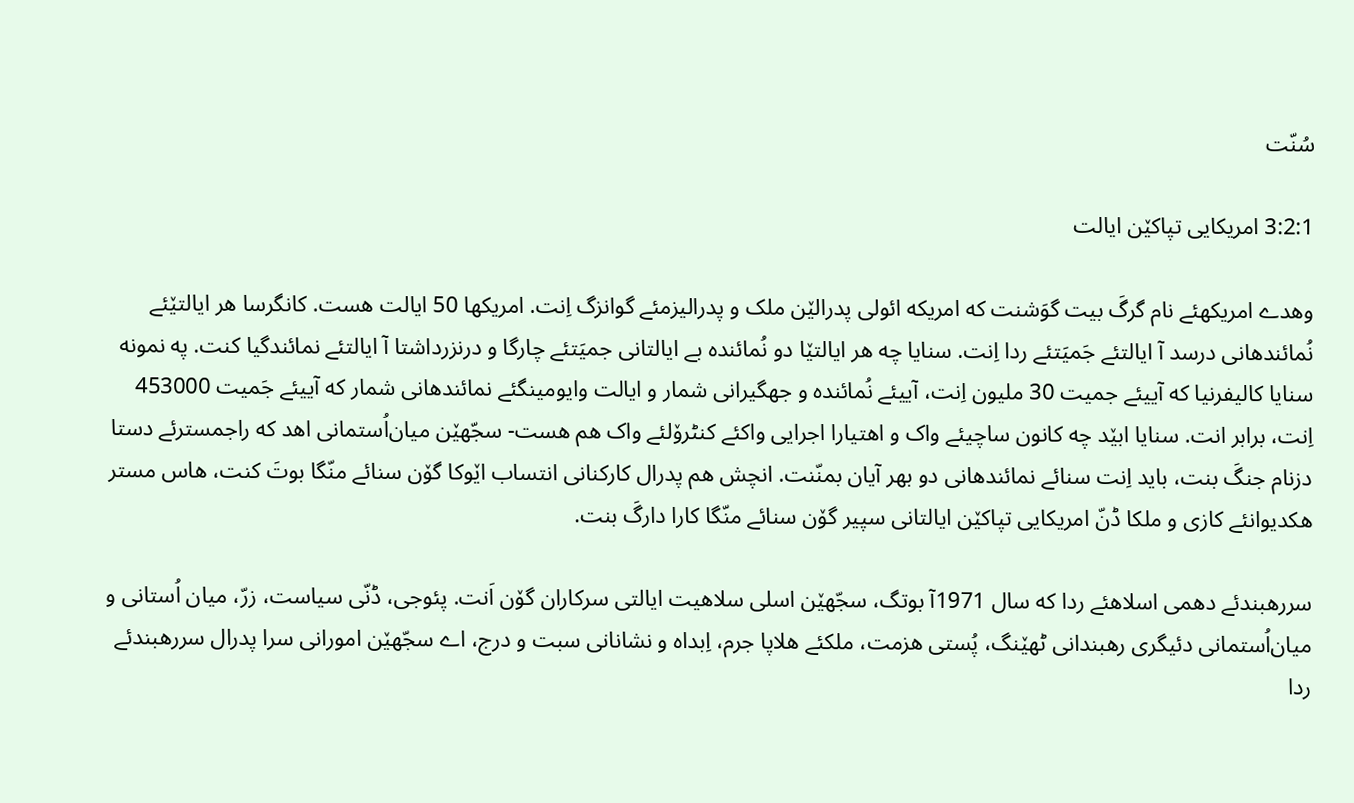سُنّت

3:2:1 امریکایی تپاکێن ایالت

وهدے امریکهئے نام گرگَ بیت گوَشنت که امریکه ائولی پدرالێن ملک و پدرالیزمئے گوانزگ اِنت. امریکها 50 ایالت هست. کانگرسا هر ایالتێئے نُمائندهانی درسد آ ایالتئے جَمیَتئے ردا اِنت. سنایا چه هر ایالتێا دو نُمائنده بے ایالتانی جمیَتئے چارگا و درنزرداشتا آ ایالتئے نمائندگیا کنت. په نمونه سنایا کالیفرنیا که آییئے جمیت 30 ملیون اِنت، آییئے نُمائنده و جهگیرانی شمار و ایالت وایومینگئے نمائندهانی شمار که آییئے جَمیت 453000 اِنت، برابر انت. سنایا ابێد چه کانون ساچیئے واک و اهتیارا اجرایی واکئے کنٹرۆلئے واک هم هست- سجّهێن میان‌اُستمانی اهد که راجمسترئے دستا دزنام جنگَ بنت، باید اِنت سنائے نمائندهانی دو بهر آیان بمنّنت. انچش هم پدرال کارکنانی انتساب اێوکا گۆن سنائے منّگا بوتَ کنت، هاس مستر هکدیوانئے کازی و ملکا ڈنّ امریکایی تپاکێن ایالتانی سپیر گۆن سنائے منّگا کارا دارگَ بنت.

سررهبندئے دهمی اسلاهئے ردا که سال 1971آ بوتگ، سجّهێن اسلی سلاهیت ایالتی سرکاران گۆن اَنت. پئوجی، ڈنّی سیاست، زرّ، میان اُستانی و میان‌اُستمانی دئیگری رهبندانی ٹهێنگ، پُستی هزمت، ملکئے هلاپا جرم، اِبداه و نشانانی سبت و درج، اے سجّهێن امورانی سرا پدرال سررهبندئے ردا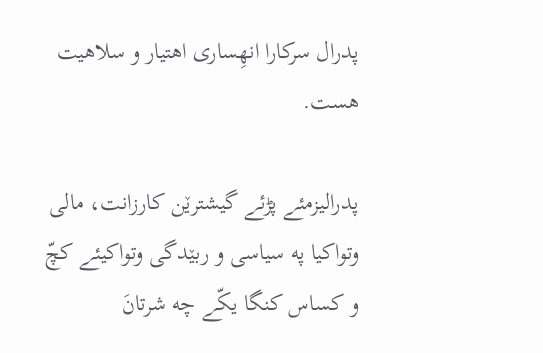پدرال سرکارا انهِساری اهتیار و سلاهیت هست.

پدرالیزمئے پڑئے گیشترێن کارزانت، مالی وتواکیا په سیاسی و ربێدگی وتواکیئے کچّ و کساس کنگا یکّے چه شرتانَ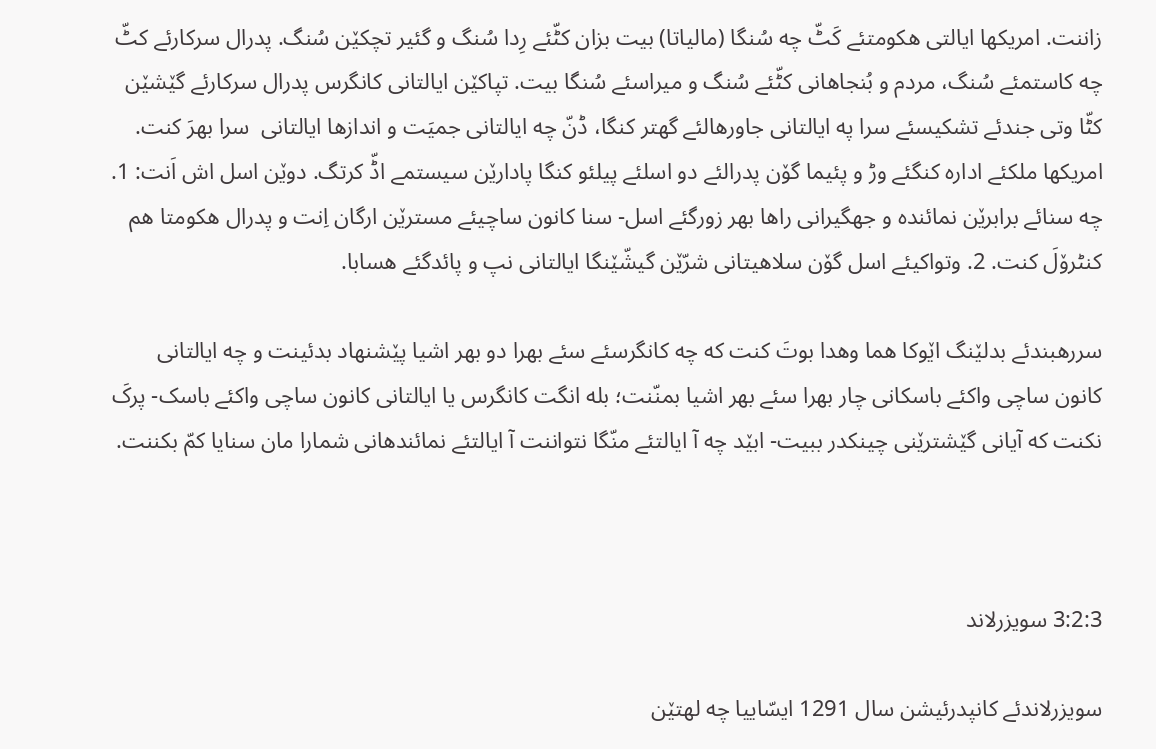زاننت. امریکها ایالتی هکومتئے کَٹّ چه سُنگا (مالیاتا) بیت بزان کٹّئے رِدا سُنگ و گئیر تچکێن سُنگ. پدرال سرکارئے کٹّ چه کاستمئے سُنگ، مردم و بُنجاهانی کٹّئے سُنگ و میراسئے سُنگا بیت. تپاکێن ایالتانی کانگرس پدرال سرکارئے گێشێن کٹّا وتی جندئے تشکیسئے سرا په ایالتانی جاورهالئے گهتر کنگا، ڈنّ چه ایالتانی جمیَت و اندازها ایالتانی  سرا بهرَ کنت. امریکها ملکئے اداره کنگئے وڑ و پئیما گۆن پدرالئے دو اسلئے پیلئو کنگا پادارێن سیستمے اڈّ کرتگ. دوێن اسل اش اَنت: 1. چه سنائے برابرێن نمائنده و جهگیرانی راها بهر زورگئے اسل- سنا کانون ساچیئے مسترێن ارگان اِنت و پدرال هکومتا هم کنٹرۆلَ کنت. 2. وتواکیئے اسل گۆن سلاهیتانی شرّێن گیشّێنگا ایالتانی نپ و پائدگئے هسابا.

سررهبندئے بدلێنگ اێوکا هما وهدا بوتَ کنت که چه کانگرسئے سئے بهرا دو بهر اشیا پێشنهاد بدئینت و چه ایالتانی کانون ساچی واکئے باسکانی چار بهرا سئے بهر اشیا بمنّنت؛ بله انگت کانگرس یا ایالتانی کانون ساچی واکئے باسک- پرکَ نکنت که آیانی گێشترێنی چینکدر ببیت- ابێد چه آ ایالتئے منّگا نتواننت آ ایالتئے نمائندهانی شمارا مان سنایا کمّ بکننت.



3:2:3 سویزرلاند

سویزرلاندئے کانپدرئیشن سال 1291 ایسّاییا چه لهتێن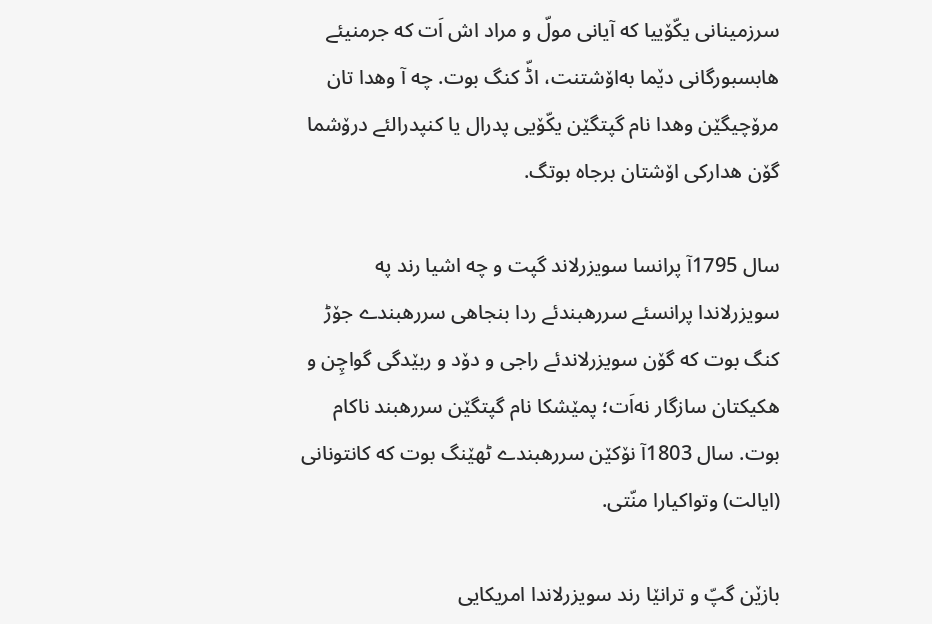سرزمینانی یکّۆییا که آیانی مولّ و مراد اش اَت که جرمنیئے هابسبورگانی دێما به‌اۆشتنت، اڈّ کنگ بوت. چه آ وهدا تان مرۆچیگێن وهدا نام گپتگێن یکّۆیی پدرال یا کنپدرالئے درۆشما گۆن هدارکی اۆشتان برجاه بوتگ.

سال 1795آ پرانسا سویزرلاند گپت و چه اشیا رند په سویزرلاندا پرانسئے سررهبندئے ردا بنجاهی سررهبندے جۆڑ کنگ بوت که گۆن سویزرلاندئے راجی و دۆد و ربێدگی گواچِن و هکیکتان سازگار نه‌اَت؛ پمێشکا نام گپتگێن سررهبند ناکام بوت. سال 1803آ نۆکێن سررهبندے ٹهێنگ بوت که کانتونانی (ایالت) وتواکیارا منّتی.

بازێن گپّ و ترانێا رند سویزرلاندا امریکایی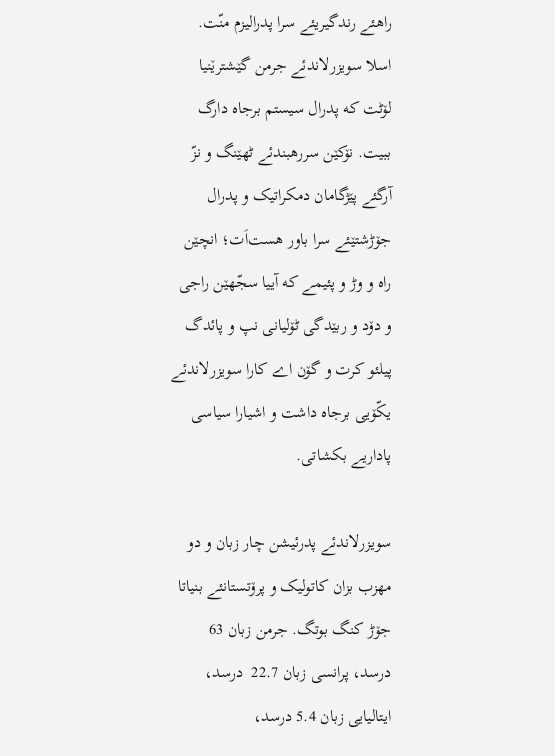راهئے رندگیریئے سرا پدرالیزم منّت. اسلا سویزرلاندئے جرمن گێشترێنیا لۆٹت که پدرال سیستم برجاه دارگ ببیت. نۆکێن سررهبندئے ٹهێنگ و نزّ آرگئے پێژگامان دمکراتیک و پدرال جۆڑشتێئے سرا باور هست‌اَت؛ انچێن راه و وڑ و پئیمے که آییا سجّهێن راجی و دۆد و ربێدگی ٹۆلیانی نپ و پائدگ پیلئو کرت و گۆن اے کارا سویزرلاندئے یکّۆیی برجاه داشت و اشیارا سیاسی پاداریے بکشاتی.

سویزرلاندئے پدرئیشن چار زبان و دو مهزب بزان کاتولیک و پرۆتستانئے بنیاتا جۆڑ کنگ بوتگ. جرمن زبان 63 درسد، پرانسی زبان 22.7  درسد، ایتالیایی زبان 5.4 درسد،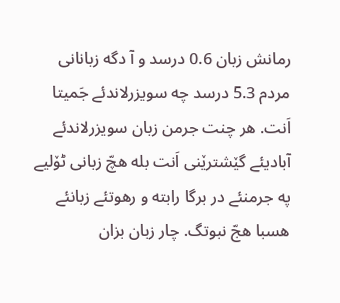رمانش زبان 0.6 درسد و آ دگه زبانانی مردم 5.3 درسد چه سویزرلاندئے جَمیتا اَنت. هر چنت جرمن زبان سویزرلاندئے آبادیئے گێشترێنی اَنت بله هچّ زبانی ٹۆلیے په جرمنئے در برگا رابته و رهوتئے زبانئے هسبا هجّ نبوتگ. چار زبان بزان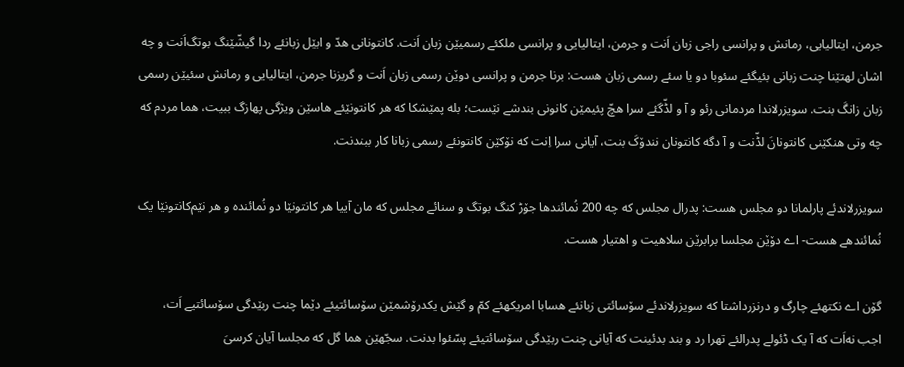جرمن، ایتالیایی، رمانش و پرانسی راجی زبان اَنت و جرمن، ایتالیایی و پرانسی ملکئے رسمیێن زبان اَنت. کانتونانی هدّ و ابێل زبانئے ردا گیشّێنگ بوتگ‌اَنت و چه اشان لهتێنا چنت زبانی بئیگئے سئوبا دو یا سئے رسمی زبان هست: برنا جرمن و پرانسی دوێن رسمی زبان اَنت و گریزنا جرمن، ایتالیایی و رمانش سئیێن رسمی زبان زانگَ بنت. سویزرلاندا مردمانی رئو و آ و لڈّگئے سرا هچّ پئیمێن کانونی بندشے نێست؛ بله پمێشکا که هر کانتونێئے هاسێن ویژگی پهازگ ببیت، هما مردم که چه وتی هنکێنی کانتونانَ لڈّنت و آ دگه کانتونان نندۆکَ بنت، آیانی سرا اِنت که نۆکێن کانتونئے رسمی زبانا کار ببندنت.

سویزرلاندئے پارلمانا دو مجلس هست: پدرال مجلس که چه 200 نُمائندها جۆڑ کنگ بوتگ و سنائے مجلس که مان آییا هر کانتونێا دو نُمائنده و هر نێم‌کانتونێا یک نُمائندهے هست- اے دۆێن مجلسا برابرێن سلاهیت و اهتیار هست.

گۆن اے نکتهئے چارگ و درنزرداشتا که سویزرلاندئے سۆسائتی زبانئے هسابا امریکهئے کمّ و گێش یکدرۆشمێن سۆسائتیئے دێما چنت ربێدگی سۆسائتیے اَت، اجب نه‌اَت که آ یک ڈئولے پدرالئے تهرا رد و بند بدئینت که آیانی چنت ربێدگی سۆسائتیئے پسّئوا بدنت. سجّهێن هما گل که مجلسا آیان کرسیَ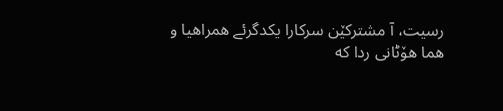رسیت، آ مشترکێن سرکارا یکدگرئے همراهیا و هما هۆٹانی ردا که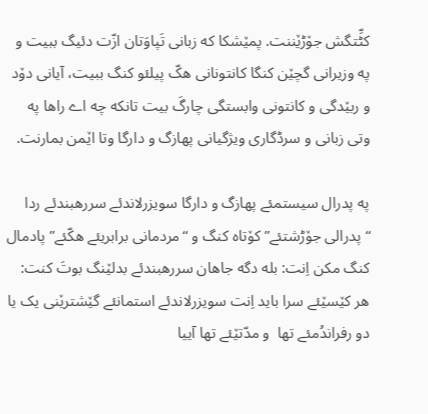کٹِّتگش جۆڑێننت. پمێشکا که زبانی تَپاوَتان ازّت دئیگ ببیت و په وزیرانی گچێن کنگا کانتونانی هکّ پیلئو کنگ ببیت، آیانی دۆد و ربێدگی و کانتونی وابستگی چارگَ بیت تانکه چه اے راها په وتی زبانی و سرڈگاری ویژگیانی پهازگ و دارگا وتا اێمن بمارنت.

په پدرال سیستمئے پهازگ و دارگا سویزرلاندئے سررهبندئے ردا “پدرالی جۆڑشتئے” کۆتاه کنگ و “مردمانی برابریئے هکّئے” پادمال کنگ مکن اِنت: بله دگه جاهان سررهبندئے بدلێنگ بوتَ کنت: هر کێسێئے سرا باید اِنت سویزرلاندئے استمانئے گێشترێنی یک یا دو رفراندُمئے تها  و مدّتێئے تها آییا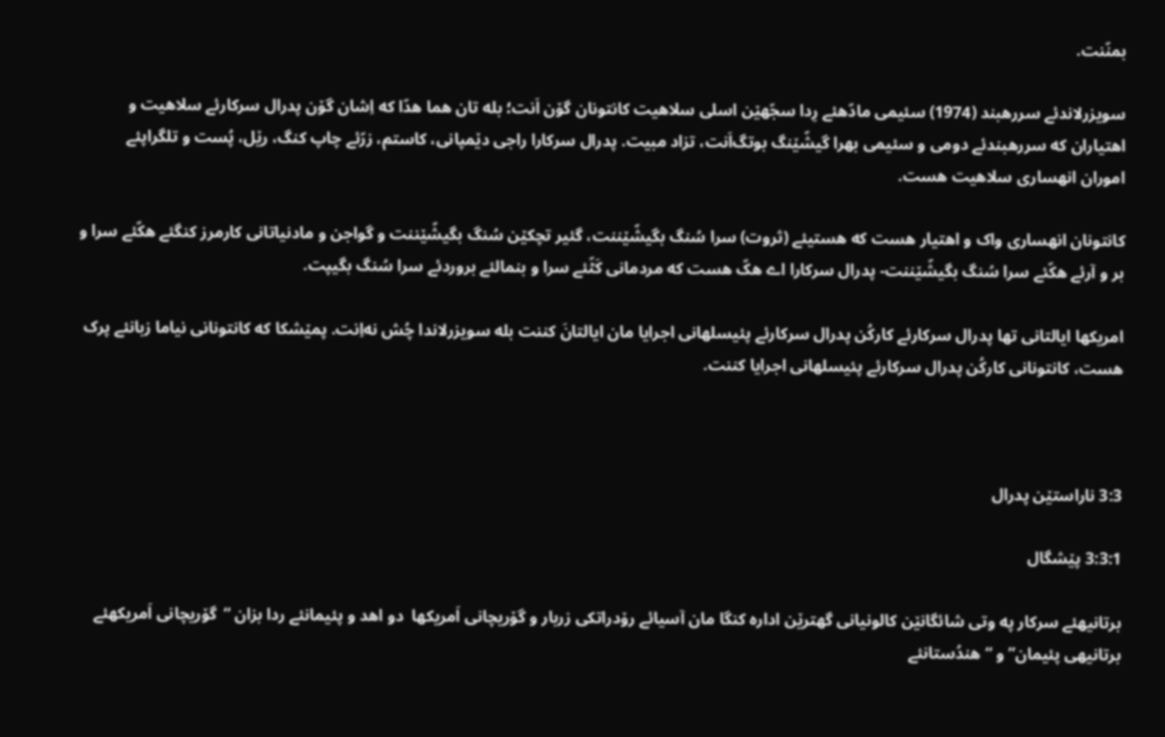بمنّنت.

سویزرلاندئے سررهبند (1974) سئیمی مادّهئے رِدا سجّهێن اسلی سلاهیت کانتونان گۆن اَنت؛ بله تان هما هدّا که اِشان گۆن پدرال سرکارئے سلاهیت و اهتیاران که سررهبندئے دومی و سئیمی بهرا گیشّێنگ بوتگ‌اَنت، تزاد مبیت. پدرال سرکارا راجی دێمپانی، کاستم، زرّئے چاپ کنگ، رێل، پُست و تلگراپئے اموران انهساری سلاهیت هست.

کانتونان انهساری واک و اهتیار هست که هستیئے (ثروت) سرا سُنگ بگیشّێننت، گئیر تچکێن سُنگ بگیشّێننت و گواجن و مادنیاتانی کارمرز کنگئے هکّئے سرا و بر و آرئے هکّئے سرا سُنگ بگیشّێننت- پدرال سرکارا اے هکّ هست که مردمانی کَٹّئے سرا و بنمالئے بروردئے سرا سُنگ بگیپت.

امریکها ایالتانی تها پدرال سرکارئے کارکُن پدرال سرکارئے پئیسلهانی اجرایا مان ایالتانَ کننت بله سویزرلاندا چُش نه‌اِنت. پمێشکا که کانتونانی نیاما زبانئے پرک هست، کانتونانی کارکُن پدرال سرکارئے پئیسلهانی اجرایا کننت.



3:3 ناراستێن پدرال

3:3:1 پێشگال

برتانیهئے سرکار په وتی شائگانێن کالونیانی گهترێن اداره کنگا مان آسیائے رۆدراتکی زربار و گۆریچانی اَمریکها  دو اهد و پئیمانئے ردا بزان “گۆریچانی اَمریکهئے برتانیهی پئیمان” و “هندُستانئے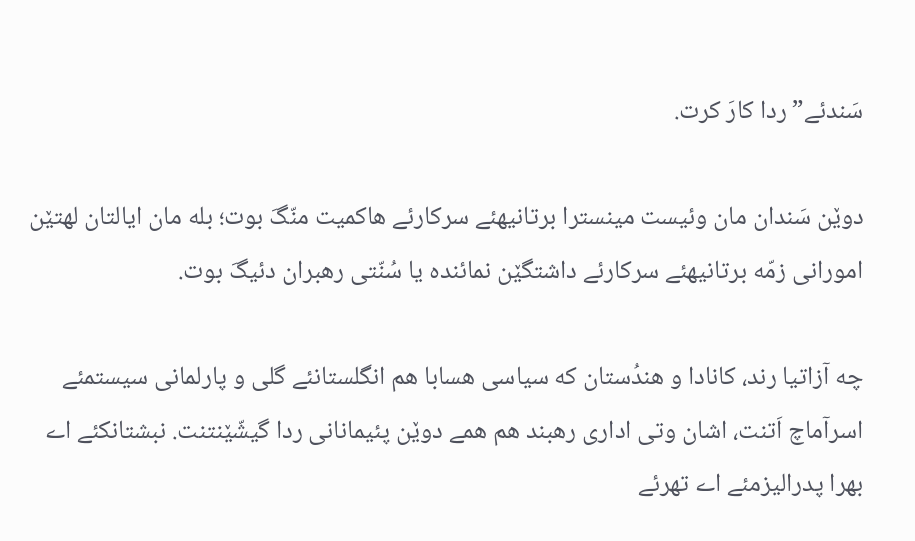سَندئے” ردا کارَ کرت.

دوێن سَندان مان وئیست مینسترا برتانیهئے سرکارئے هاکمیت منّگَ بوت؛ بله مان ایالتان لهتێن امورانی زمّه برتانیهئے سرکارئے داشتگێن نمائنده یا سُنّتی رهبران دئیگَ بوت.

چه آزاتیا رند، کانادا و هندُستان که سیاسی هسابا هم انگلستانئے گلی و پارلمانی سیستمئے اسرآماچ اَتنت، اشان وتی اداری رهبند هم همے دوێن پئیمانانی ردا گیشّێنتنت. نبشتانکئے اے بهرا پدرالیزمئے اے تهرئے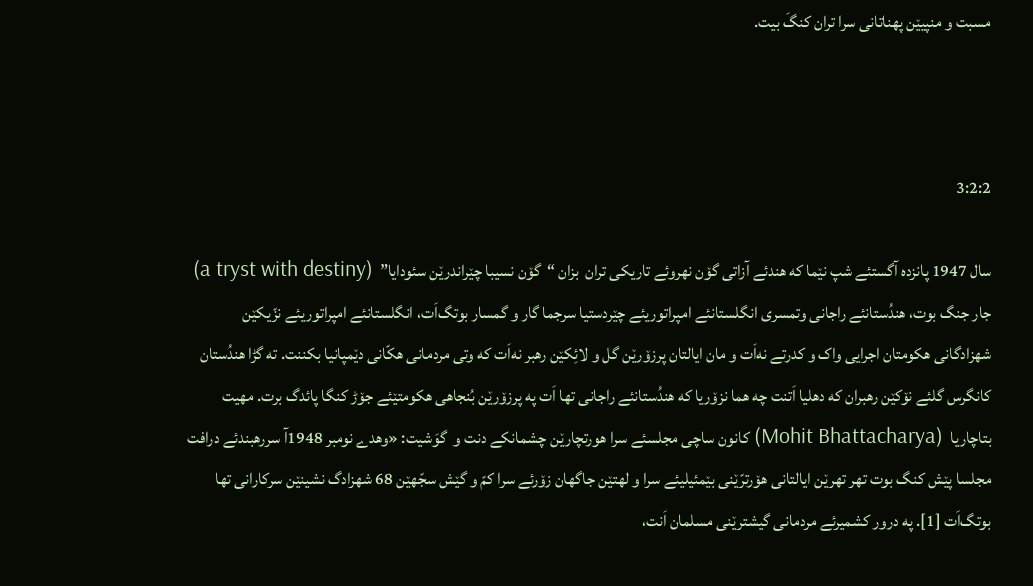مسبت و منپیێن پهناتانی سرا تران کنگَ بیت.



3:2:2

سال 1947 پانزده آگستئے شپ نێما که هندئے آزاتی گۆن نهروئے تاریکی تران  بزان “گۆن نسیبا چێراندرێن سئودایا”  (a tryst with destiny) جار جنگ بوت، هندُستانئے راجانی وتمسری انگلستانئے امپراتوریئے چێردستیا سرجما گار و گمسار بوتگ‌اَت، انگلستانئے امپراتوریئے نزّیکێن شهزادگانی هکومتان اجرایی واک و کدرتے نه‌اَت و مان ایالتان پرزۆرێن گل و لائِکێن رهبر نه‌اَت که وتی مردمانی هکّانی دێمپانیا بکننت. ته گڑا هندُستان کانگرس گلئے نۆکێن رهبران که دهلیا اَتنت چه هما نزۆریا که هندُستانئے راجانی تها اَت په پرزۆرێن بُنجاهی هکومتێئے جۆڑ کنگا پائدگ برت. مهیت بتاچاریا  (Mohit Bhattacharya) کانون ساچی مجلسئے سرا هورتچارێن چشمانکے دنت و  گوَشیت: «وهدے نومبر 1948آ سررهبندئے درافت مجلسا پێش کنگ بوت تهر تهرێن ایالتانی هۆرترّێنی بێمئیلیئے سرا و لهتێن جاگهان زۆرئے سرا کمّ و گێش سجّهێن 68 شهزادگ نشینێن سرکارانی تها بوتگ‌اَت [1]. په درور کشمیرئے مردمانی گیشترێنی مسلمان اَنت،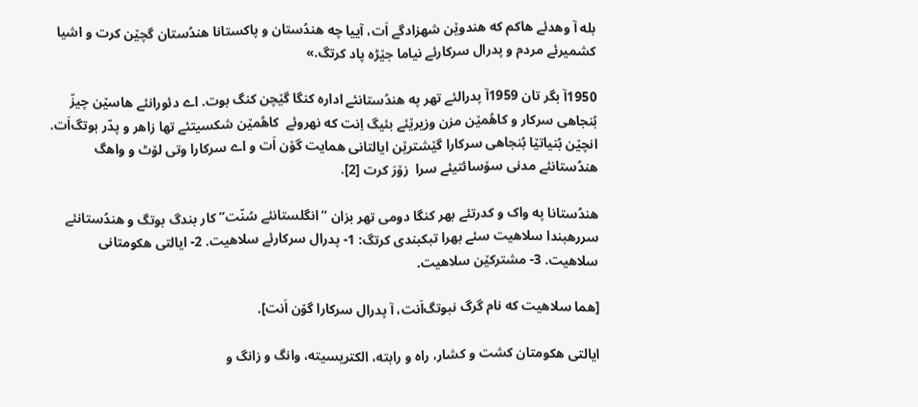بله آ وهدئے هاکم که هندوێن شهزادگے اَت، آییا چه هندُستان و پاکستانا هندُستان گچێن کرت و اشیا کشمیرئے مردم و پدرال سرکارئے نیاما جێڑه پاد کرتگ.»

1950آ بگر تان 1959آ پدرالئے تهر په هندُستانئے اداره کنگا گێچن کنگ بوت. اے دئورانئے هاسێن چیزّ بُنجاهی سرکار و کاهُمێن مزن وزیرێئے بئیگ اِنت که نهروئے  کاهُمێن شکسیتئے تها زاهر و پدّر بوتگ‌اَت. انچێن بُنیاتێا بُنجاهی سرکارا گێشترێن ایالتانی همایت گۆن اَت و اے سرکارا وتی لۆٹ و واهگ هندُستانئے مدنی سۆسائتیئے سرا  زۆرَ کرت [2].

هندُستانا په واک و کدرتئے بهر کنگا دومی تهر بزان “انگلستانئے سُنّت” کار بندگ بوتگ و هندُستانئے سررهبندا سلاهیت سئے بهرا تبکبندی کرتگ: 1- پدرال سرکارئے سلاهیت. 2- ایالتی هکومتانی سلاهیت. 3- مشترکێن سلاهیت.

[هما سلاهیت که نام گرگ نبوتگ‌اَنت، آ پدرال سرکارا گۆن اَنت].

ایالتی هکومتان کشت و کشار، راه و رابته، الکتریسیته، وانگ و زانگ و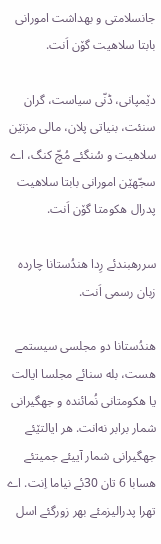جانسلامتی و بهداشت امورانی بابتا سلاهیت گۆن اَنت.

دێمپانی، ڈنّی سیاست، گران سنئت، بنیاتی پلان، مالی مزنێن سلاهیت و سُنگئے مُچّ کنگ، اے سجّهێن امورانی بابتا سلاهیت پدرال هکومتا گۆن اَنت.

سررهبندئے رِدا هندُستانا چارده زبان رسمی اَنت.

هندُستانا دو مجلسی سیستمے هست، بله سنائے مجلسا ایالت یا هکومتانی نُمائنده و جهگیرانی شمار برابر نه‌انت. هر ایالتێئے جهگیرانی شمار آییئے جمیتئے هسابا 6 تان 30ئے نیاما اِنت. اے تهرا پدرالیزمئے بهر زورگئے اسل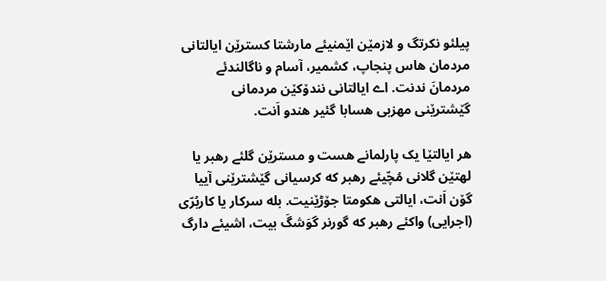پیلئو نکرتگ و لازمێن اێمنیئے مارشتا کسترێن ایالتانی مردمان هاس پنجاپ، کشمیر، آسام و ناگالندئے مردمانَ ندنت. اے ایالتانی نندۆکێن مردمانی گێشترێنی مهزبی هسابا گئیر هندو اَنت.

هر ایالتێا یک پارلمانے هست و مسترێن گلئے رهبر یا لهتێن گلانی مُچّیئے رهبر که کرسیانی گێشترێنی آییا گۆن اَنت، ایالتی هکومتا جۆڑێنیت. بله سرکار یا کاربُرّی (اجرایی) واکئے رهبر که گورنر گوَشگَ بیت، اشیئے دارگ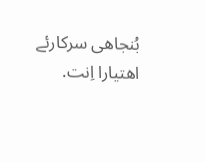بُنجاهی سرکارئے اهتیارا اِنت.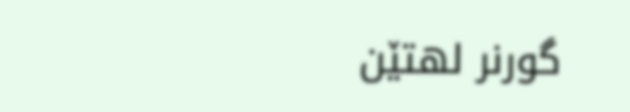گورنر لهتێن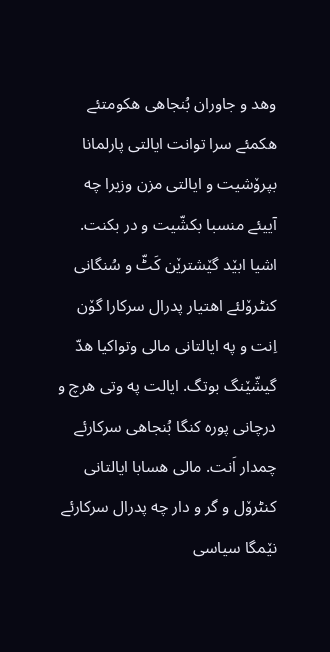وهد و جاوران بُنجاهی هکومتئے هکمئے سرا توانت ایالتی پارلمانا بپرۆشیت و ایالتی مزن ‌وزیرا چه آییئے منسبا بکشّیت و در بکنت. اشیا ابێد گێشترێن کَٹّ و سُنگانی کنٹرۆلئے اهتیار پدرال سرکارا گۆن اِنت و په ایالتانی مالی وتواکیا هدّ گیشّێنگ بوتگ. ایالت په وتی هرچ و درچانی پوره کنگا بُنجاهی سرکارئے چمدار اَنت. مالی هسابا ایالتانی کنٹرۆل و گر و دار چه پدرال سرکارئے نێمگا سیاسی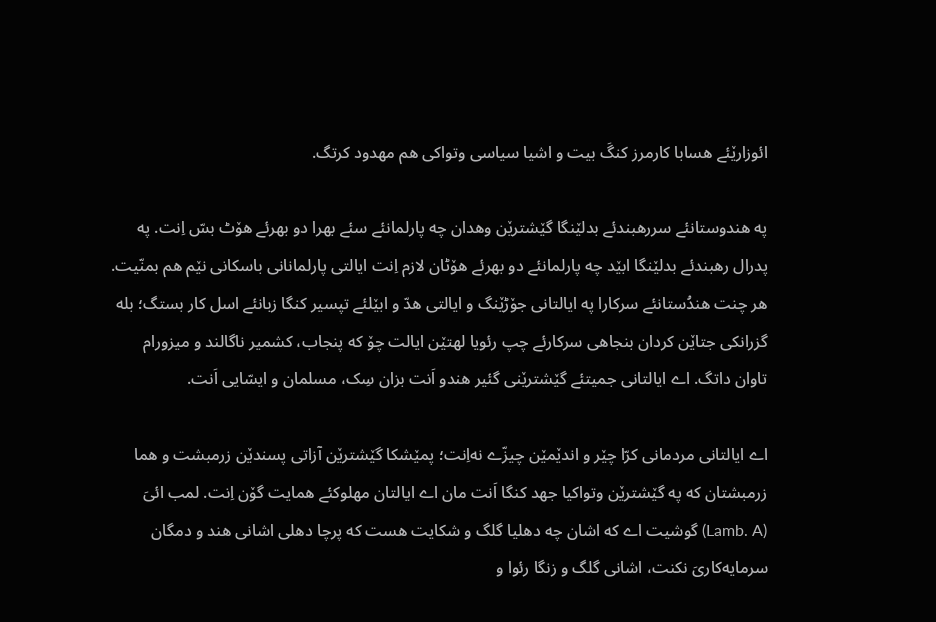ائوزارێئے هسابا کارمرز کنگَ بیت و اشیا سیاسی وتواکی هم مهدود کرتگ.

په هندوستانئے سررهبندئے بدلێنگا گێشترێن وهدان چه پارلمانئے سئے بهرا دو بهرئے هۆٹ بسّ اِنت. په پدرال رهبندئے بدلێنگا ابێد چه پارلمانئے دو بهرئے هۆٹان لازم اِنت ایالتی پارلمانانی باسکانی نێم هم بمنّیت. هر چنت هندُستانئے سرکارا په ایالتانی جۆڑێنگ و ایالتی هدّ و ابێلئے تپسیر کنگا زبانئے اسل کار بستگ؛ بله گزرانکی جتاێن کردان بنجاهی سرکارئے چپ رئویا لهتێن ایالت چۆ که پنجاب، کشمیر ناگالند و میزورام تاوان داتگ. اے ایالتانی جمیتئے گێشترێنی گئیر هندو اَنت بزان سِک، مسلمان و ایسّایی اَنت.

اے ایالتانی مردمانی کرّا چێر و اندێمێن چیزّے نه‌اِنت؛ پمێشکا گێشترێن آزاتی پسندێن زرمبشت و هما زرمبشتان که په گێشترێن وتواکیا جهد کنگا اَنت مان اے ایالتان مهلوکئے همایت گۆن اِنت. لمب ائیَ (Lamb. A) گوشیت اے که اشان چه دهلیا گلگ و شکایت هست که پرچا دهلی اشانی هند و دمگان سرمایه‌کاریَ نکنت، اشانی گلگ و زنگا رئوا و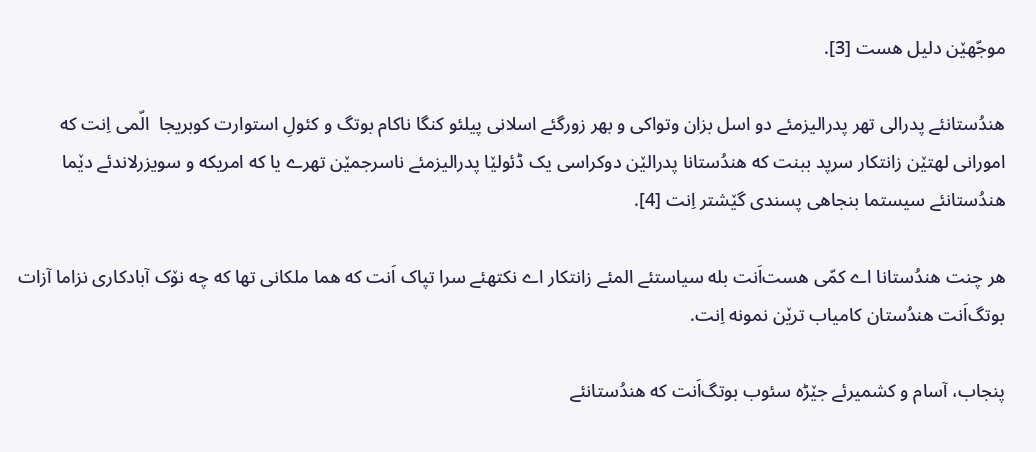موجّهێن دلیل هست [3].

هندُستانئے پدرالی تهر پدرالیزمئے دو اسل بزان وتواکی و بهر زورگئے اسلانی پیلئو کنگا ناکام بوتگ و کئولِ استوارت کوبریجا  الّمی اِنت که امورانی لهتێن زانتکار سرپد ببنت که هندُستانا پدرالێن دوکراسی یک ڈئولێا پدرالیزمئے ناسرجمێن تهرے یا که امریکه و سویزرلاندئے دێما هندُستانئے سیستما بنجاهی پسندی گێشتر اِنت [4].

هر چنت هندُستانا اے کمّی هست‌اَنت بله سیاستئے المئے زانتکار اے نکتهئے سرا تپاک اَنت که هما ملکانی تها که چه نۆک آبادکاری نزاما آزات بوتگ‌اَنت هندُستان کامیاب ترێن نمونه اِنت.

پنجاب، آسام و کشمیرئے جێڑه سئوب بوتگ‌اَنت که هندُستانئے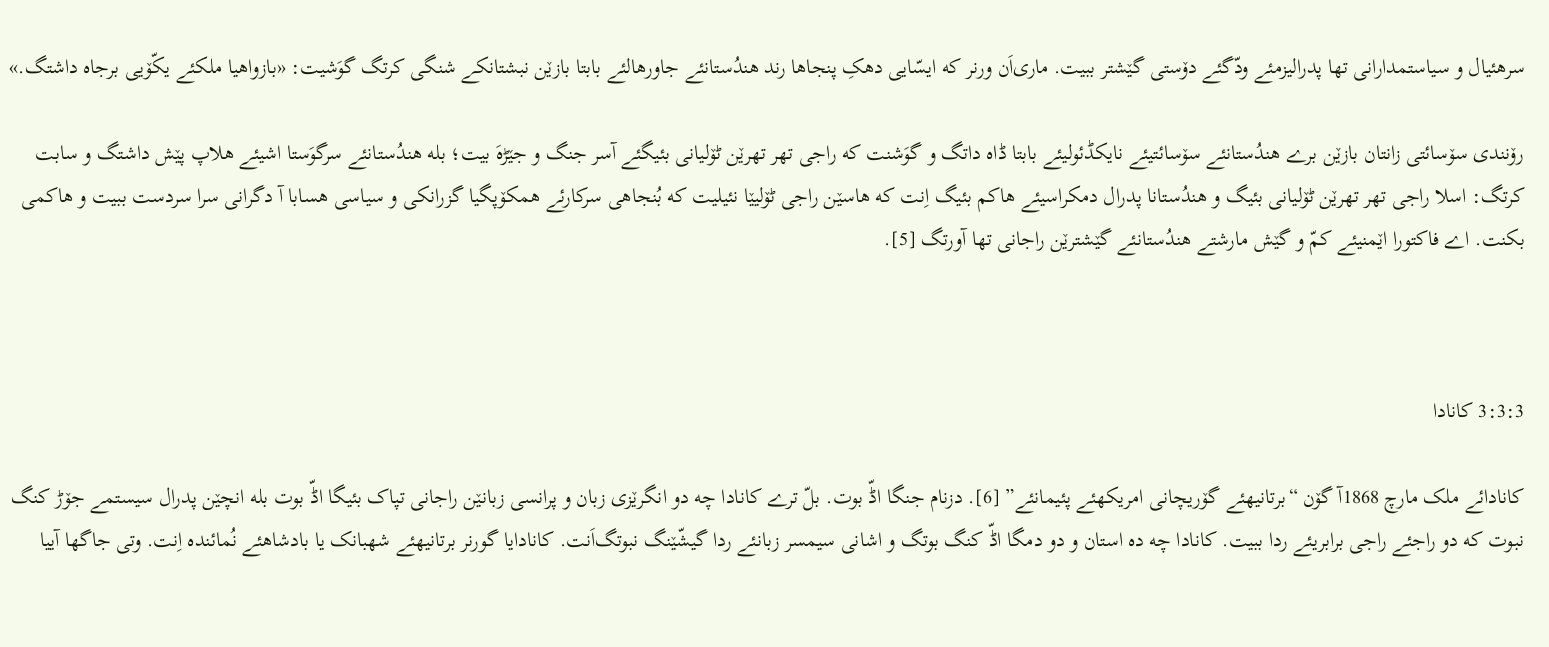سرهئیال و سیاستمدارانی تها پدرالیزمئے ودّگئے دۆستی گێشتر ببیت. ماری‌اَن ورنر که ایسّایی دهکِ پنجاها رند هندُستانئے جاورهالئے بابتا بازێن نبشتانکے شنگی کرتگ گوَشیت: «بازواهیا ملکئے یکّۆیی برجاه داشتگ.»

رۆنندی سۆسائتی زانتان بازێن برے هندُستانئے سۆسائتیئے نایکڈئولیئے بابتا ڈاه داتگ و گوَشنت که راجی تهر تهرێن ٹۆلیانی بئیگئے آسر جنگ و جێڑهَ بیت؛ بله هندُستانئے سرگوَستا اشیئے هلاپ پێش داشتگ و سابت کرتگ: اسلا راجی تهر تهرێن ٹۆلیانی بئیگ و هندُستانا پدرال دمکراسیئے هاکم بئیگ اِنت که هاسێن راجی ٹۆلیێا نئیلیت که بُنجاهی سرکارئے همکۆپگیا گزرانکی و سیاسی هسابا آ دگرانی سرا سردست ببیت و هاکمی بکنت. اے فاکتورا اێمنیئے کمّ و گێش مارشتے هندُستانئے گێشترێن راجانی تها آورتگ [5].



3:3:3 کانادا

کانادائے ملک مارچ 1868آ گۆن “برتانیهئے گۆریچانی امریکهئے پئیمانئے” [6]. دزنام جنگا اڈّ بوت. بلّ ترے کانادا چه دو انگرێزی زبان و پرانسی زبانێن راجانی تپاک بئیگا اڈّ بوت بله انچێن پدرال سیستمے جۆڑ کنگ نبوت که دو راجئے راجی برابریئے ردا ببیت. کانادا چه ده استان و دو دمگا اڈّ کنگ بوتگ و اشانی سیمسر زبانئے ردا گیشّێنگ نبوتگ‌اَنت. کانادایا گورنر برتانیهئے شهبانک یا بادشاهئے نُمائنده اِنت. وتی جاگها آییا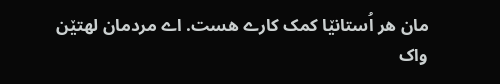مان هر اُستانێا کمک کارے هست. اے مردمان لهتێن واک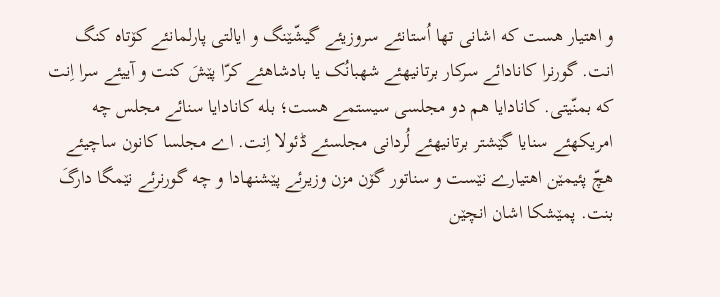و اهتیار هست که اشانی تها اُستانئے سر‌وزیئے گیشّێنگ و ایالتی پارلمانئے کۆتاه کنگ انت. گورنرا کانادائے سرکار برتانیهئے شهبانُک یا بادشاهئے کرّا پێشَ کنت و آییئے سرا اِنت که بمنّیتی. کانادایا هم دو مجلسی سیستمے هست؛ بله کانادایا سنائے مجلس چه امریکهئے سنایا گێشتر برتانیهئے لُردانی مجلسئے ڈئولا اِنت. اے مجلسا کانون ساچیئے هچّ پئیمێن اهتیارے نێست و سناتور گۆن مزن وزیرئے پێشنهادا و چه گورنرئے نێمگا دارگَ بنت. پمێشکا اشان انچێن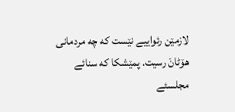لازمێن رئواییے نێست که چه مردمانی هۆٹانَ رسیت. پمێشکا که سنائے مجلسئے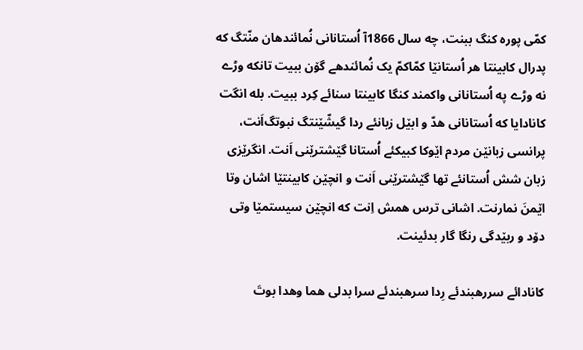کمّی پوره کنگ ببنت، چه سال 1866آ اُستانانی نُمائندهان منّتگ که پدرال کابینتا هر اُستانێا کمّاکمّ یک نُمائندهے گۆن ببیت تانکه وڑے نه وڑے په اُستانانی واکمند کنگا کابینتا سنائے کِرد ببیت. بله انگت کانادایا که اُستانانی هدّ و ابێل زبانئے ردا گیشّێنتگ نبوتگ‌اَنت، پرانسی زبانێن مردم اێوکا کبیکئے اُستانا گێشترێنی اَنت. انگرێزی زبان شش اُستانئے تها گێشترێنی اَنت و انچێن کابینتێا اشان وتا اێمنَ نمارنت. اشانی ترس همش اِنت که انچێن سیستمێا وتی دۆد و ربێدگی رنگا گار بدئینت.

کانادائے سررهبندئے رِدا سرهبندئے سرا بدلی هما وهدا بوتَ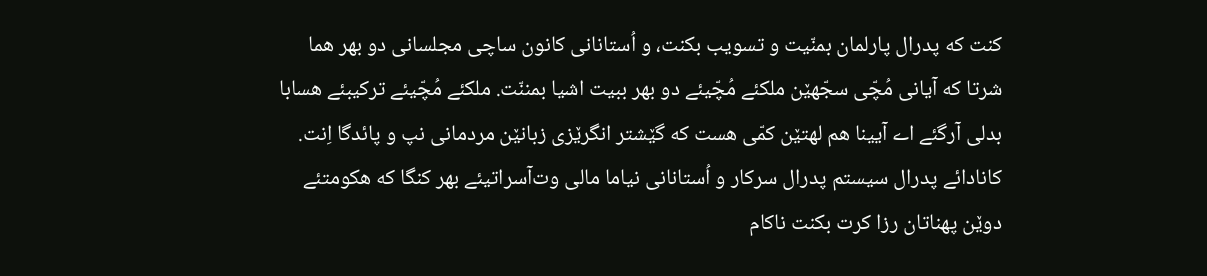کنت که پدرال پارلمان بمنّیت و تسویب بکنت، و اُستانانی کانون ساچی مجلسانی دو بهر هما شرتا که آیانی مُچّی سجّهێن ملکئے مُچّیئے دو بهر ببیت اشیا بمننّت. ملکئے مُچّیئے ترکیبئے هسابا بدلی آرگئے اے آیینا هم لهتێن کمّی هست که گێشتر انگرێزی زبانێن مردمانی نپ و پائدگا اِنت. کانادائے پدرال سیستم پدرال سرکار و اُستانانی نیاما مالی وت‌آسراتیئے بهر کنگا که هکومتئے دوێن پهناتان رزا کرت بکنت ناکام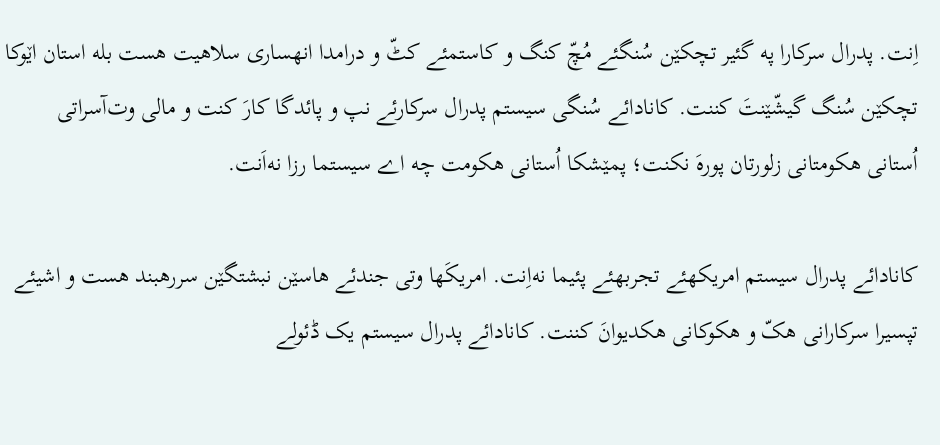اِنت. پدرال سرکارا په گئیر تچکێن سُنگئے مُچّ کنگ و کاستمئے کٹّ و درامدا انهساری سلاهیت هست بله استان اێوکا تچکێن سُنگ گیشّێنتَ کننت. کانادائے سُنگی سیستم پدرال سرکارئے نپ و پائدگا کارَ کنت و مالی وت‌آسراتی اُستانی هکومتانی زلورتان پورهَ نکنت؛ پمێشکا اُستانی هکومت چه اے سیستما رزا نه‌اَنت.

کانادائے پدرال سیستم امریکهئے تجربهئے پئیما نه‌اِنت. امریکَها وتی جندئے هاسێن نبشتگێن سررهبند هست و اشیئے تپسیرا سرکارانی هکّ و هکوکانی هکدیوانَ کننت. کانادائے پدرال سیستم یک ڈئولے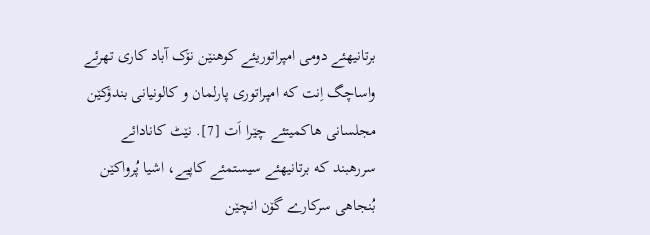برتانیهئے دومی امپراتوریئے کوهنێن نۆک آباد کاری تهرئے واساچگ اِنت که امپراتوری پارلمان و کالونیانی بندۆکێن مجلسانی هاکمیتئے چێرا اَت [7]. نێٹ کانادائے سررهبند که برتانیهئے سیستمئے کاپیے، اشیا پُرواکێن بُنجاهی سرکارے گۆن انچێن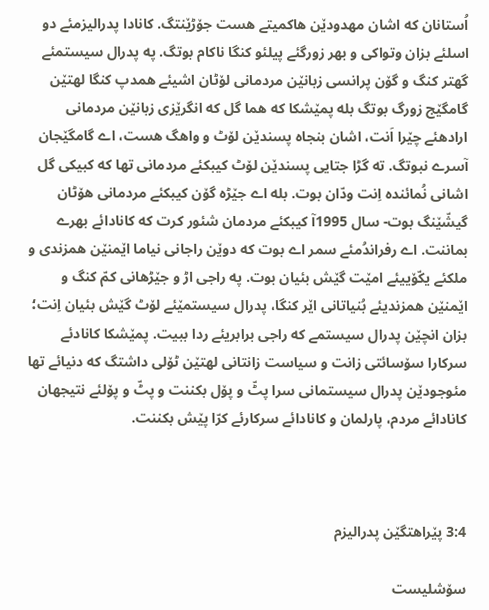اُستانان که اشان مهدودێن هاکمیتے هست جۆڑێنتگ. کانادا پدرالیزمئے دو اسلئے بزان وتواکی و بهر زورگئے پیلئو کنگا ناکام بوتگ. په پدرال سیستمئے گهتر کنگ و گۆن پرانسی زبانێن مردمانی لۆٹان اشیئے همدپ کنگا لهتێن گامگێج زورگ بوتگ بله پمێشکا که هما گل که انگرێزی زبانێن مردمانی ارادهئے چێرا اَنت، اشان بنجاه پسندێن لۆٹ و واهگ هست، اے گامگێجان آسرے نبوتگ. ته گڑا جتایی پسندێن لۆٹ کیبکئے مردمانی تها که کبیکی گل اشانی نُمائنده اِنت ودّان بوت. بله اے جێڑه گۆن کیبکئے مردمانی هۆٹان گیشّێنگ بوت- سال 1995آ کیبکئے مردمان شئور کرت که کانادائے بهرے بماننت. اے رفراندُمئے سمر اے بوت که دوێن راجانی نیاما اێمنێن همزندی و ملکئے یکّۆییئے امێت گێش بئیان بوت. په راجی اڑ و جێڑهانی کمّ کنگ و اێمنێن همزندیئے بُنیاتانی اێر کنگا، پدرال سیستمێئے لۆٹ گێش بئیان اِنت؛ بزان انچێن پدرال سیستمے که راجی برابریئے ردا ببیت. پمێشکا کانادئے سرکارا سۆسائتی زانت و سیاست زانتانی لهتێن ٹۆلی داشتگ که دنیائے تها مئوجودێن پدرال سیستمانی سرا پٹّ و پۆل بکننت و پٹّ و پۆلئے نتیجهان کانادائے مردم، پارلمان و کانادائے سرکارئے کرّا پێش بکننت.



3:4 پێراهتگێن پدرالیزم

سۆشلیست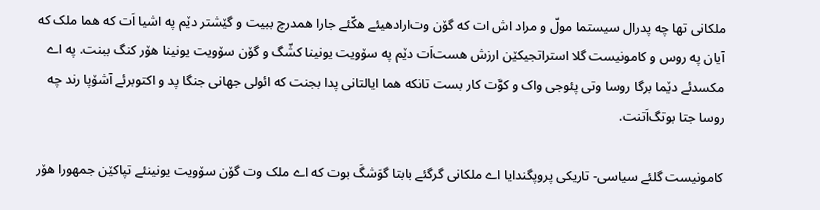ملکانی تها چه پدرال سیستما مولّ و مراد اش ات که گۆن وت‌ارادهیئے هکّئے جارا همدرچ ببیت و گێشتر دێم په اشیا اَت که هما ملک که آیان په روس و کامونیست گلا استراتجیکێن ارزش هست‌اَت دێم په سۆویت یونینا کشّگ و گۆن سۆویت یونینا هۆر کنگ ببنت. په اے مکسدئے دێما برگا روسا وتی پئوجی واک و کوَّت کار بست تانکه هما ایالتانی پدا بجنت که ائولی جهانی جنگا پد و اکتوبرئے آشۆپا رند چه روسا جتا بوتگ‌اَتنت.

کامونیست گلئے سیاسی- تاریکی پروپگندایا اے ملکانی گرگئے بابتا گوَشگَ بوت که اے ملک وت گۆن سۆویت یونینئے تپاکێن جمهورا هۆر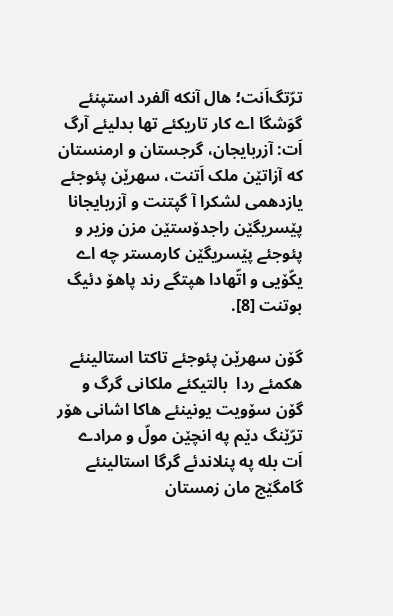ترّتگ‌اَنت؛ هال آنکه آلفرد استپنئے گوَشگا اے کار تاریکئے تها بدلیئے آرگ اَت: آزربایجان، گرجستان و ارمنستان که آزاتێن ملک اَتنت، سهرێن پئوجئے یازدهمی لشکرا آ گپتنت و آزربایجانا پێسریگێن راجدۆستێن مزن وزیر و پئوجئے پێسریگێن کارمستر چه اے یکّۆیی و اتّهادا هپتگے رند پاهۆ دئیگ بوتنت [8].

گۆن سهرێن پئوجئے تاکتا استالینئے هکمئے ردا  بالتیکئے ملکانی گرگ و گۆن سۆویت یونینئے هاکا اشانی هۆر ترّێنگ دێم په انچێن مولّ و مرادے اَت بله په پنلاندئے گرگا استالینئے گامگێج مان زمستان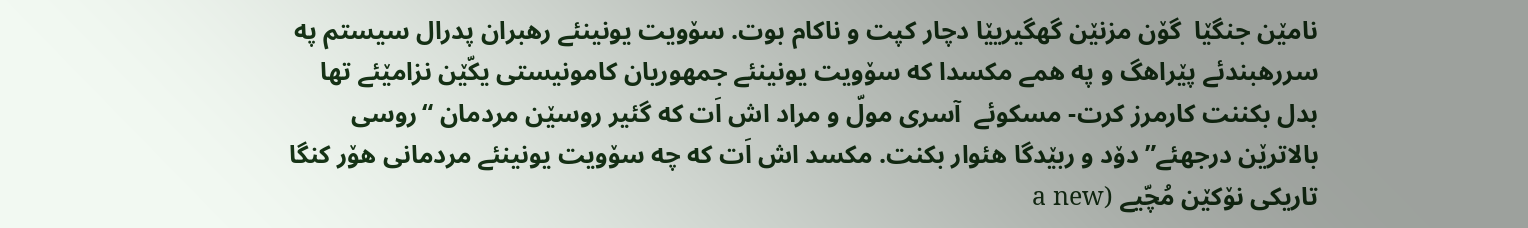نامێن جنگێا  گۆن مزنێن گهگیریێا دچار کپت و ناکام بوت. سۆویت یونینئے رهبران پدرال سیستم په سررهبندئے پێراهگ و په همے مکسدا که سۆویت یونینئے جمهوریان کامونیستی یکّێن نزامێئے تها بدل بکننت کارمرز کرت- مسکوئے  آسری مولّ و مراد اش اَت که گئیر روسێن مردمان “روسی بالاترێن درجهئے” دۆد و ربێدگا هئوار بکنت. مکسد اش اَت که چه سۆویت یونینئے مردمانی هۆر کنگا تاریکی نۆکێن مُچّیے (a new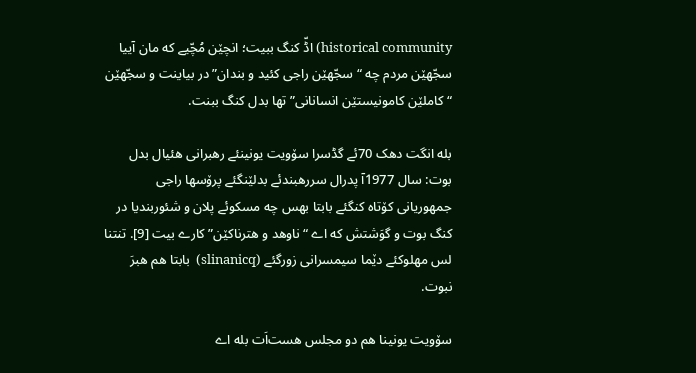historical community) اڈّ کنگ ببیت؛ انچێن مُچّیے که مان آییا سجّهێن مردم چه “سجّهێن راجی کئید و بندان” در بیاینت و سجّهێن “کاملێن کامونیستێن انسانانی” تها بدل کنگ ببنت.

بله انگت دهک 70ئے گڈسرا سۆویت یونینئے رهبرانی هئیال بدل بوت: سال 1977آ پدرال سررهبندئے بدلێنگئے پرۆسها راجی جمهوریانی کۆتاه کنگئے بابتا بهس چه مسکوئے پلان و شئوربندیا در کنگ بوت و گوَشتش که اے “ناوهد و هترناکێن” کارے بیت [9]. تنتنا لس مهلوکئے دێما سیمسرانی زورگئے (slinanicq)  بابتا هم هبرَ نبوت.

سۆویت یونینا هم دو مجلس هست‌اَت بله اے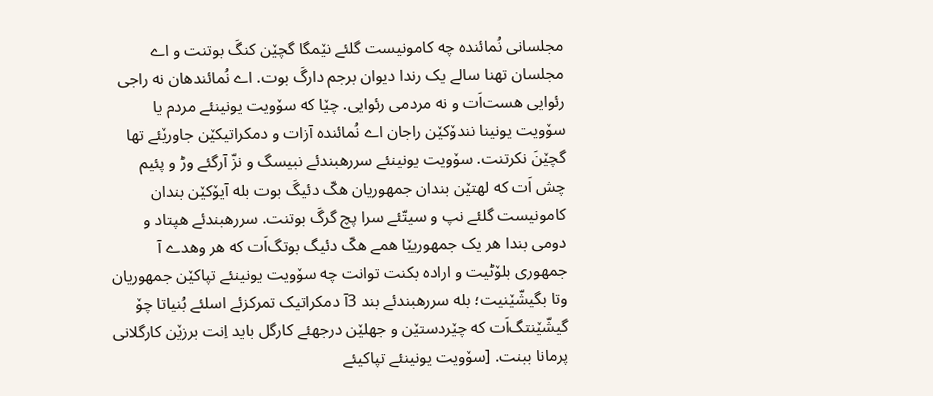مجلسانی نُمائنده چه کامونیست گلئے نێمگا گچێن کنگَ بوتنت و اے مجلسان تهنا سالے یک رندا دیوان برجم دارگَ بوت. اے نُمائندهان نه راجی رئوایی هست‌اَت و نه مردمی رئوایی. چێا که سۆویت یونینئے مردم یا سۆویت یونینا نندۆکێن راجان اے نُمائنده آزات و دمکراتیکێن جاورێئے تها گچێنَ نکرتنت. سۆویت یونینئے سررهبندئے نبیسگ و نزّ آرگئے وڑ و پئیم چش اَت که لهتێن بندان جمهوریان هکّ دئیگَ بوت بله آیۆکێن بندان کامونیست گلئے نپ و سیتّئے سرا پچ گرگَ بوتنت. سررهبندئے هپتاد و دومی بندا هر یک جمهوریێا همے هکّ دئیگ بوتگ‌اَت که هر وهدے آ جمهوری بلۆٹیت و اراده بکنت توانت چه سۆویت یونینئے تپاکێن جمهوریان وتا بگیشّێنیت؛ بله سررهبندئے بند 3آ دمکراتیک تمرکزئے اسلئے بُنیاتا چۆ گیشّێنتگ‌اَت که چێردستێن و جهلێن درجهئے کارگل باید اِنت برزێن کارگلانی پرمانا ببنت. [سۆویت یونینئے تپاکیئے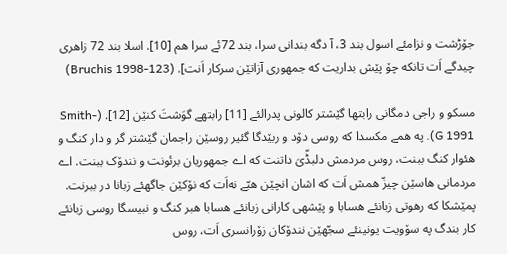جۆڑشت و نزامئے اسول بند 3، آ دگه بندانی سرا، بند 72ئے سرا هم [10]. اسلا بند 72 زاهری چیدگے اَت تانکه چۆ پێش بداریت که جمهوری آزاتێن سرکار اَنت]. (Bruchis 1998-123)

مسکو و راجی دمگانی رابتها گێشتر کالونی پدرالئے [11] رابتهے گوَشتَ کنێن [12]. (Smith-G 1991). په همے مکسدا که روسی دۆد و ربێدگا گئیر روسێن راجمان گێشتر گر و دار کنگ و هئوار کنگ ببنت، روس مردمش دلبڈّیَ داتنت که اے جمهوریان برئونت و نندۆک ببنت. اے مردمانی هاسێن چیزّ همش اَت که اشان انچێن هبّے نه‌اَت که نۆکێن جاگهئے زبانا در ببرنت. پمێشکا که رهوتی زبانئے هسابا و پێشهی کارانی زبانئے هسابا هبر کنگ و نبیسگا روسی زبانئے کار بندگ په سۆویت یونینئے سجّهێن نندۆکان زۆرانسری اَت، روس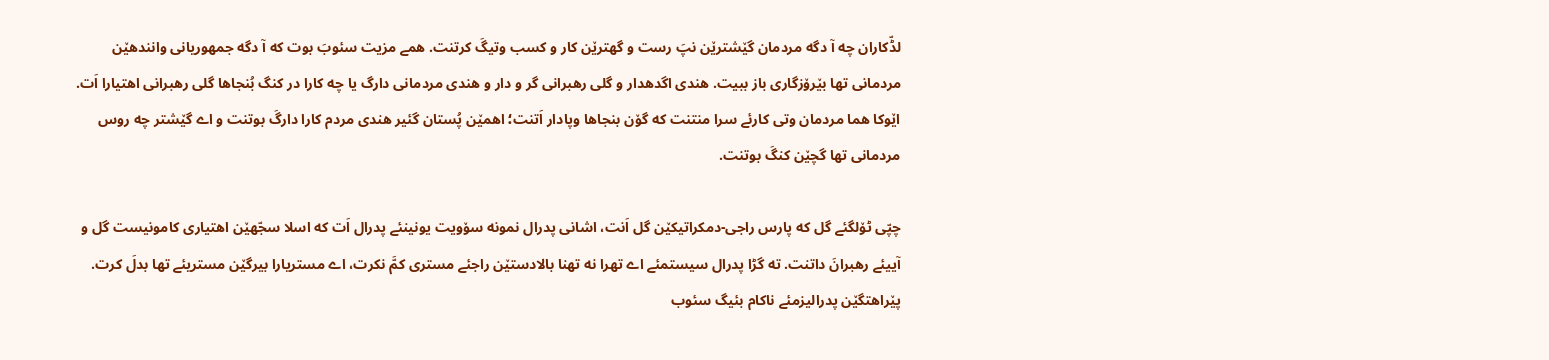لڈّکاران چه آ دگه مردمان گێشترێن نپَ رست و گهترێن کار و کسب وتیگَ کرتنت. همے مزیت سئوبَ بوت که آ دگه جمهوریانی وانندهێن مردمانی تها بێرۆزگاری باز ببیت. هندی اگدهدار و گلی رهبرانی گر و دار و هندی مردمانی دارگ یا چه کارا در کنگ بُنجاها گلی رهبرانی اهتیارا اَت. اێوکا هما مردمان وتی کارئے سرا منتنت که گۆن بنجاها وپادار اَتنت؛ اهمێن پُستان گئیر هندی مردم کارا دارگَ بوتنت و اے گێشتر چه روس مردمانی تها گچێن کنگَ بوتنت.

چپّی ٹۆلگئے گل که پارس راجی-دمکراتیکێن گل اَنت، اشانی پدرال نمونه سۆویت یونینئے پدرال اَت که اسلا سجّهێن اهتیاری کامونیست گل و آییئے رهبرانَ داتنت. ته گڑا پدرال سیستمئے اے تهرا نه تهنا بالادستێن راجئے مستری کمَّ نکرت، اے مستریارا بیرگێن مستریئے تها بدلَ کرت. پێراهتگێن پدرالیزمئے ناکام بئیگ سئوب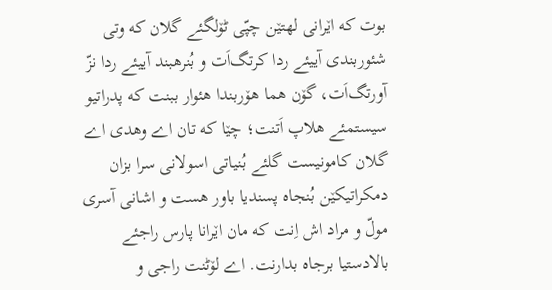بوت که اێرانی لهتێن چپّی ٹۆلگئے گلان که وتی شئوربندی آییئے ردا کرتگ‌اَت و بُنرهبند آییئے ردا نزّ آورتگ‌اَت، گۆن هما هۆربندا هئوار ببنت که پدراتیو سیستمئے هلاپ اَتنت؛ چێا که تان اے وهدی اے گلان کامونیست گلئے بُنیاتی اسولانی سرا بزان دمکراتیکێن بُنجاه پسندیا باور هست و اشانی آسری مولّ و مراد اش اِنت که مان اێرانا پارس راجئے بالادستیا برجاه بدارنت. اے لۆٹنت راجی و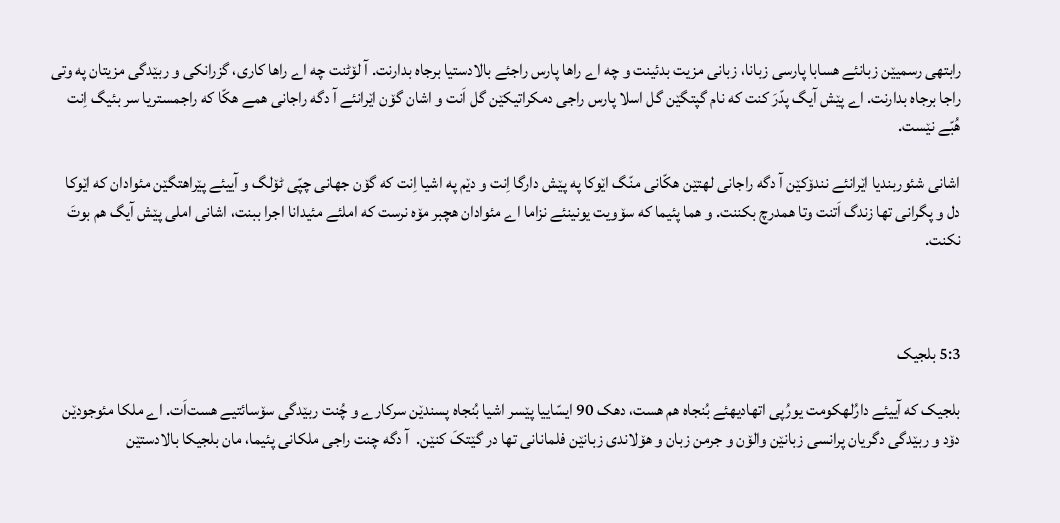رابتهی رسمیێن زبانئے هسابا پارسی زبانا، زبانی مزیت بدئینت و چه اے راها پارس راجئے بالادستیا برجاه بدارنت. آ لۆٹنت چه اے راها کاری، گزرانکی و ربێدگی مزیتان په وتی راجا برجاه بدارنت. اے پێش آیگ پدّرَ کنت که نام گپتگێن گل اسلا پارس راجی دمکراتیکێن گل اَنت و اشان گۆن اێرانئے آ دگه راجانی همے هکّا که راجمستریا سر بئیگ اِنت هُبّے نێست.

اشانی شئوربندیا اێرانئے نندۆکێن آ دگه راجانی لهتێن هکّانی منّگ اێوکا په پێش دارگا اِنت و دێم په اشیا اِنت که گۆن جهانی چپّی ٹۆلگ و آییئے پێراهتگێن مئوادان که اێوکا دل و پگرانی تها زندگ اَتنت وتا همدرچ بکننت. و هما پئیما که سۆویت یونینئے نزاما اے مئوادان هچبر مۆه نرست که املئے مئیدانا اجرا ببنت، اشانی املی پێش آیگ هم بوتَ نکنت.



5:3 بلجیک

بلجیک که آییئے دارُلهکومت یورُپی اتهادیهئے بُنجاه هم هست، دهک 90 ایسّاییا پێسر اشیا بُنجاه پسندێن سرکارے و چُنت ربێدگی سۆسائتیے هست‌اَت. اے ملکا مئوجودێن دۆد و ربێدگی دگریان پرانسی زبانێن والۆن و جرمن زبان و هۆلاندی زبانێن فلمانانی تها در گێتکَ کنێن.  آ دگه چنت راجی ملکانی پئیما، مان بلجیکا بالادستێن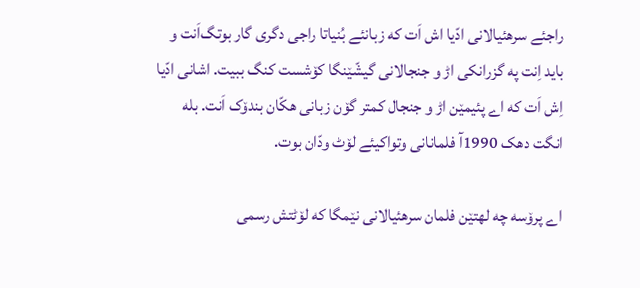راجئے سرهئیالانی ادّیا اش اَت که زبانئے بُنیاتا راجی دگری گار بوتگ‌اَنت و باید اِنت په گزرانکی اڑ و جنجالانی گیشّێنگا کۆشست کنگ ببیت. اشانی ادّیا اِش اَت که اے پئیمێن اڑ و جنجال کمتر گۆن زبانی هکّان بندۆک اَنت. بله انگت دهک 1990آ فلمانانی وتواکیئے لۆٹ ودّان بوت.

اے پرۆسه چه لهتێن فلمان سرهئیالانی نێمگا که لۆٹتش رسمی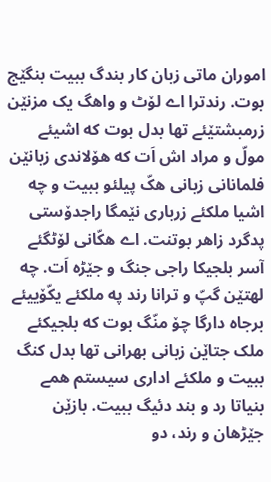اموران ماتی زبان کار بندگ ببیت بنگێج بوت. رندترا اے لۆٹ و واهگ یک مزنێن زرمبشتێئے تها بدل بوت که اشیئے مولّ و مراد اش اَت که هۆلاندی زبانێن فلمانانی زبانی هکّ پیلئو ببیت و چه اشیا ملکئے زرباری نێمگا راجدۆستی پدگرد زاهر بوتنت. اے هکّانی لۆٹگئے آسر بلجیکا راجی جنگ و جێڑه اَت. چه لهتێن گپّ و ترانا رند په ملکئے یکّۆییئے برجاه دارگا چۆ منّگ بوت که بلجیکئے ملک جتاێن زبانی بهرانی تها بدل کنگ ببیت و ملکئے اداری سیستم همے بنیاتا رد و بند دئیگ ببیت. بازێن جێڑهان و رند، دو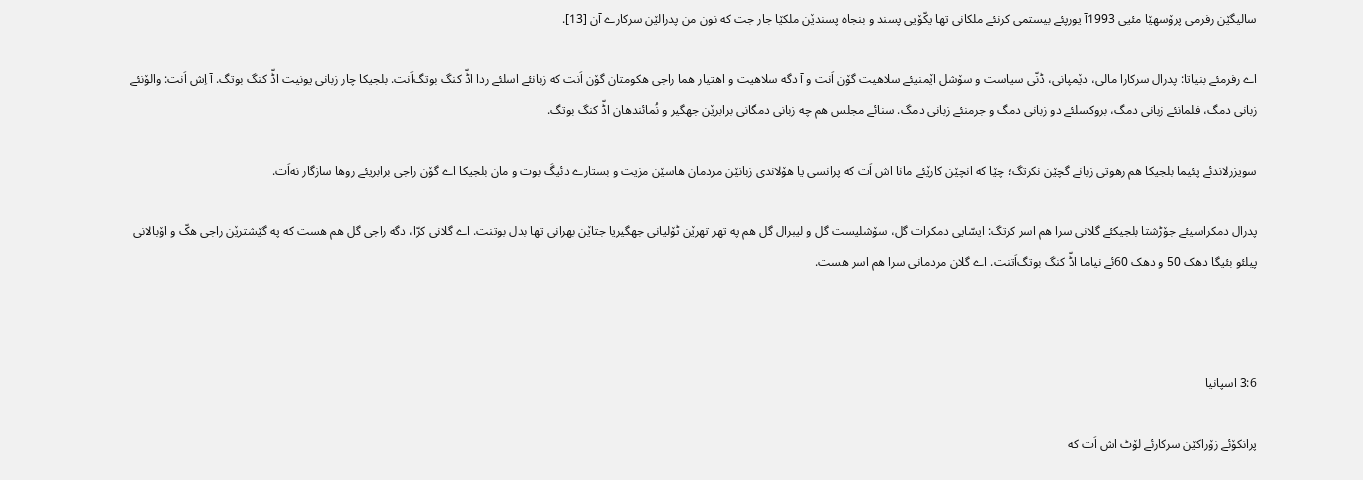سالیگێن رفرمی پرۆسهێا مئیی 1993آ یورپئے بیستمی کرنئے ملکانی تها یکّۆیی پسند و بنجاه پسندێن ملکێا جار جت که نون من پدرالێن سرکارے آن [13].

اے رفرمئے بنیاتا: پدرال سرکارا مالی، دێمپانی، ڈنّی سیاست و سۆشل اێمنیئے سلاهیت گۆن اَنت و آ دگه سلاهیت و اهتیار هما راجی هکومتان گۆن اَنت که زبانئے اسلئے ردا اڈّ کنگ بوتگ‌اَنت. بلجیکا چار زبانی یونیت اڈّ کنگ بوتگ. آ اِش اَنت: والۆنئے زبانی دمگ، فلمانئے زبانی دمگ، بروکسلئے دو زبانی دمگ و جرمنئے زبانی دمگ. سنائے مجلس هم چه زبانی دمگانی برابرێن جهگیر و نُمائندهان اڈّ کنگ بوتگ.

سویزرلاندئے پئیما بلجیکا هم رهوتی زبانے گچێن نکرتگ؛ چێا که انچێن کارێئے مانا اش اَت که پرانسی یا هۆلاندی زبانێن مردمان هاسێن مزیت و بستارے دئیگَ بوت و مان بلجیکا اے گۆن راجی برابریئے روها سازگار نه‌اَت.

پدرال دمکراسیئے جۆڑشتا بلجیکئے گلانی سرا هم اسر کرتگ: ایسّایی دمکرات گل، سۆشلیست گل و لیبرال گل هم په تهر تهرێن ٹۆلیانی جهگیریا جتاێن بهرانی تها بدل بوتنت. اے گلانی کرّا، دگه راجی گل هم هست که په گێشترێن راجی هکّ و اۆبالانی پیلئو بئیگا دهک 50 و دهک 60ئے نیاما اڈّ کنگ بوتگ‌اَتنت. اے گلان مردمانی سرا هم اسر هست.



3:6 اسپانیا

پرانکۆئے زۆراکێن سرکارئے لۆٹ اش اَت که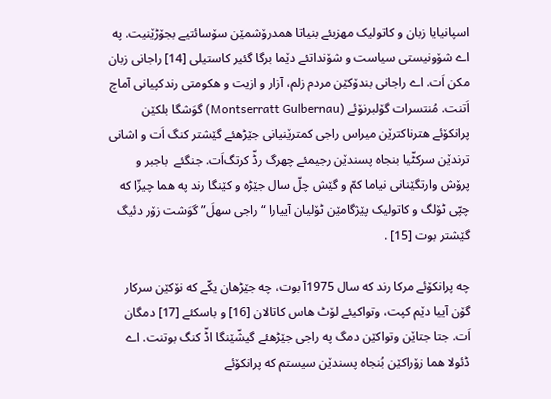اسپانیایا زبان و کاتولیک مهزبئے بنیاتا همدرۆشمێن سۆسائتیے بجۆڑێنیت. په اے شۆونیستی سیاست و شۆنداتئے دێما برگا گئیر کاستیلی [14] راجانی زبان مکن اَت. اے راجانی بندۆکێن مردم زلم، آزار و ازیت و هکومتی رندکپیانی آماچ اَتنت. مُنتسرات گۆلبرنۆئے (Montserratt Gulbernau) گوَشگا بلکێن پرانکۆئے هترناکترێن میراس راجی کمترێنیانی جێڑهئے گێشتر کنگ اَت و اشانی ترندێن سرکٹّیا بنجاه پسندێن رجیمئے چهرگ رڈّ کرتگ‌اَت. جنگئے  باجبر و پرۆش وارتگێنانی نیاما کمّ و گێش چلّ سال جێڑه و کێنگا رند په هما چیزّا که چپّی ٹۆلگ و کاتولیک پێژگامێن ٹۆلیان آییارا “راجی سهلَ” گوَشت زۆر دئیگ گێشتر بوت [15] .

چه پرانکۆئے مرکا رند که سال 1975آ بوت، چه جێڑهان یکّے که نۆکێن سرکار گۆن آییا دێم کپت، وتواکیئے لۆٹ هاس کاتالان [16] و باسکئے [17] دمگان اَت. جتا جتاێن وتواکێن دمگ په راجی جێڑهئے گیشّێنگا اڈّ کنگ بوتنت. اے ڈئولا هما زۆراکێن بُنجاه پسندێن سیستم که پرانکۆئے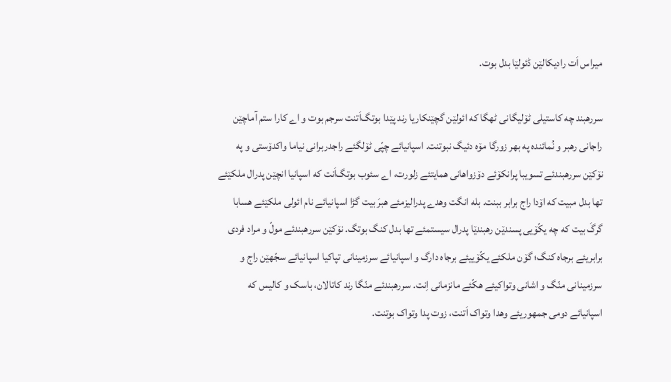میراس اَت رادیکالێن ڈئولێا بدل بوت.

سررهبند چه کاستیلی ٹۆلیگانی ٹهگا که ائولێن گچێنکاریا رند پێدا بوتگ‌اَتنت سرجم بوت و اے کارا ستم آماچێن راجانی رهبر و نُمائنده په بهر زورگا مۆه دئیگ نبوتنت. اسپانیائے چپّی ٹۆلگئے راجدربرانی نیاما واکدۆستی و په نۆکێن سررهبندئے تسویبا پرانکۆئے دۆزواهانی همایتئے زلورت، اے سئوب بوتگ‌اَنت که اسپانیا انچێن پدرال ملکێئے تها بدل مبیت که اۆدا راج برابر ببنت. بله انگت وهدے پدرالیزمئے هبرَ بیت گڑا اسپانیائے نام ائولی ملکێئے هسابا گرگَ بیت که چه یکّۆیی پسندێن رهبندێا پدرال سیستمئے تها بدل کنگ بوتگ. نۆکێن سررهبندئے مولّ و مراد فردی برابریئے برجاه کنگ؛ گۆن ملکئے یکّۆییئے برجاه دارگ و اسپانیائے سرزمینانی تپاکیا اسپانیائے سجّهێن راج و سرزمینانی منّگ و اشانی وتواکیئے هکّئے مانزمانی اِنت. سررهبندئے منّگا رند کاتالان، باسک و کالیس که اسپانیائے دومی جمهوریئے وهدا وتواک اَتنت، زوت پدا وتواک بوتنت.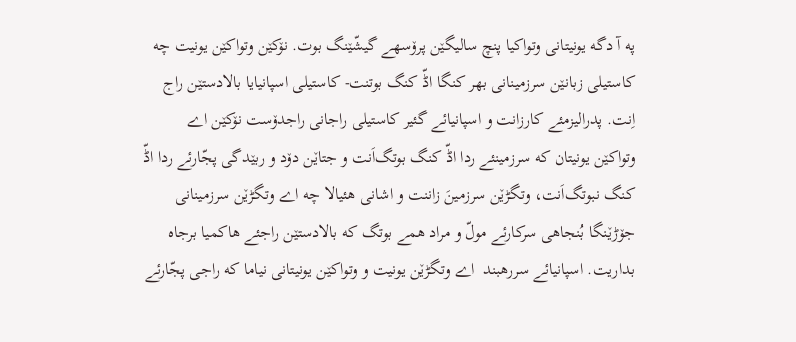په آ دگه یونیتانی وتواکیا پنچ سالیگێن پرۆسهے گیشّێنگ بوت. نۆکێن وتواکێن یونیت چه کاستیلی زبانێن سرزمینانی بهر کنگا اڈّ کنگ بوتنت- کاستیلی اسپانیایا بالادستێن راج اِنت. پدرالیزمئے کارزانت و اسپانیائے گئیر کاستیلی راجانی راجدۆست نۆکێن اے وتواکێن یونیتان که سرزمینئے ردا اڈّ کنگ بوتگ‌اَنت و جتاێن دۆد و ربێدگی پجّارئے ردا اڈّ کنگ نبوتگ‌اَنت، وتگڑێن سرزمینَ زاننت و اشانی هئیالا چه اے وتگڑێن سرزمینانی جۆڑێنگا بُنجاهی سرکارئے مولّ و مراد همے بوتگ که بالادستێن راجئے هاکمیا برجاه بداریت. اسپانیائے سررهبند  اے وتگڑێن یونیت و وتواکێن یونیتانی نیاما که راجی پجّارئے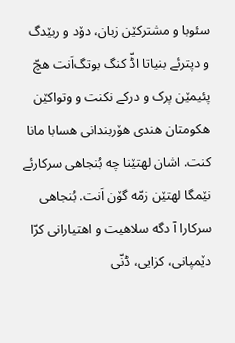سئوبا و مشترکێن زبان، دۆد و ربێدگ و دپترئے بنیاتا اڈّ کنگ بوتگ‌اَنت هچّ پئیمێن پرک و درکے نکنت و وتواکێن هکومتان هندی هۆربندانی هسابا مانا کنت. اشان لهتێنا چه بُنجاهی سرکارئے نێمگا لهتێن زمّه گۆن اَنت. بُنجاهی سرکارا آ دگه سلاهیت و اهتیارانی کرّا دێمپانی، کزایی، ڈنّی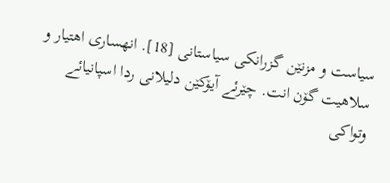سیاست و مزنێن گزرانکی سیاستانی [18]. انهساری اهتیار و سلاهیت گۆن انت. چێرئے آیۆکێن دلیلانی ردا اسپانیائے وتواکی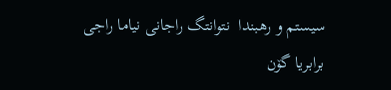سیستم و رهبندا  نتوانتگ راجانی نیاما راجی برابریا گۆن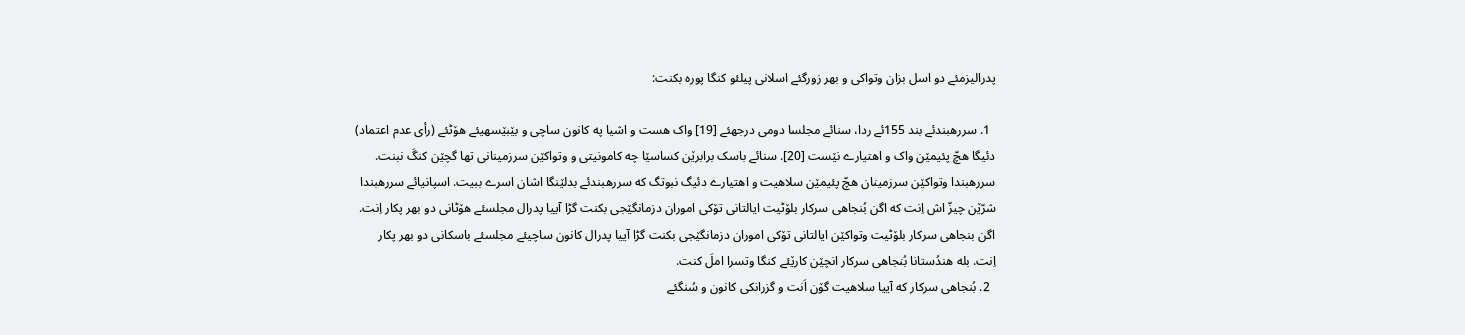پدرالیزمئے دو اسل بزان وتواکی و بهر زورگئے اسلانی پیلئو کنگا پوره بکنت:

  1. سررهبندئے بند 155ئے ردا، سنائے مجلسا دومی درجهئے [19] واک هست و اشیا په کانون ساچی و بێبێسهیئے هۆٹئے (رأی عدم اعتماد) دئیگا هچّ پئیمێن واک و اهتیارے نێست [20]. سنائے باسک برابرێن کساسێا چه کامونیتی و وتواکێن سرزمینانی تها گچێن کنگَ نبنت. سررهبندا وتواکێن سرزمینان هچّ پئیمێن سلاهیت و اهتیارے دئیگ نبوتگ که سررهبندئے بدلێنگا اشان اسرے ببیت. اسپانیائے سررهبندا شرّێن چیزّ اش اِنت که اگن بُنجاهی سرکار بلۆٹیت ایالتانی تۆکی اموران دزمانگێجی بکنت گڑا آییا پدرال مجلسئے هۆٹانی دو بهر پکار اِنت. اگن بنجاهی سرکار بلۆٹیت وتواکێن ایالتانی تۆکی اموران دزمانگێجی بکنت گڑا آییا پدرال کانون ساچیئے مجلسئے باسکانی دو بهر پکار اِنت. بله هندُستانا بُنجاهی سرکار انچێن کارێئے کنگا وتسرا املَ کنت.
  2. بُنجاهی سرکار که آییا سلاهیت گۆن اَنت و گزرانکی کانون و سُنگئے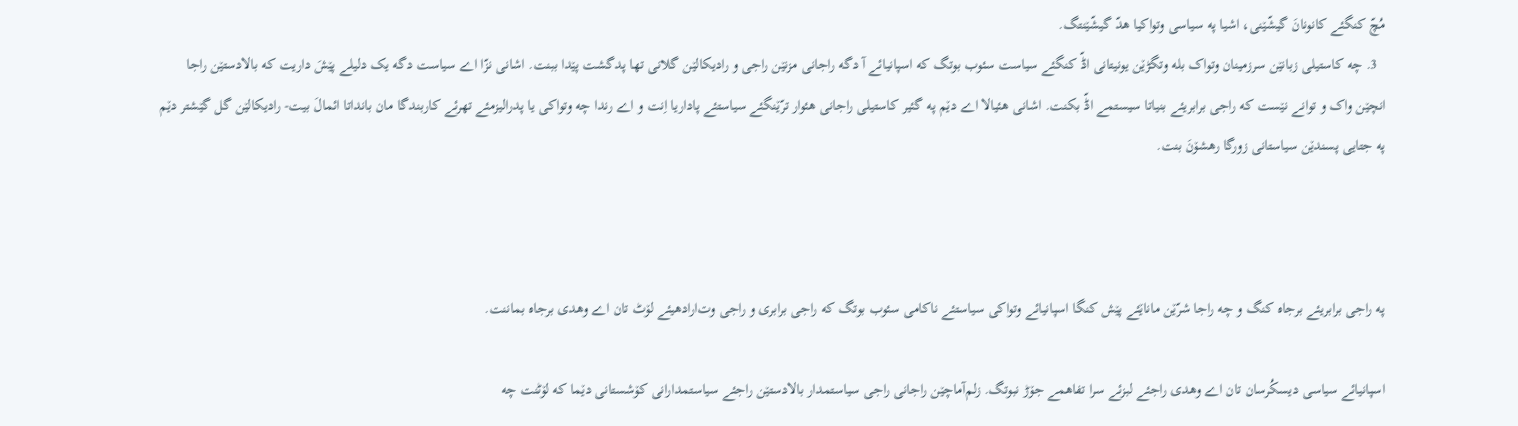مُچّ کنگئے کانونانَ گیشّێنی، اشیا په سیاسی وتواکیا هدّ گیشّێنتگ.
  3. چه کاستیلی زبانێن سرزمینان وتواک بله وتگڑێن یونیتانی اڈّ کنگئے سیاست سئوب بوتگ که اسپانیائے آ دگه راجانی مزنێن راجی و رادیکالێن گلانی تها پدگشت پێدا ببنت. اشانی نزّا اے سیاست دگه یک دلیلے پێشَ داریت که بالادستێن راجا انچێن واک و توانے نێست که راجی برابریئے بنیاتا سیستمے اڈّ بکنت. اشانی هئیالا اے دێم په گئیر کاستیلی راجانی هئوار ترّێنگئے سیاستئے پاداریا اِنت و اے رندا چه وتواکی یا پدرالیزمئے تهرئے کاربندگا مان بانداتا ائمالَ بیت- رادیکالێن گل گێشتر دێم په جتایی پسندێن سیاستانی زورگا رهشۆنَ بنت.



په راجی برابریئے برجاه کنگ و چه راجا شرّێن ماناێئے پێش کنگا اسپانیائے وتواکی سیاستئے ناکامی سئوب بوتگ که راجی برابری و راجی وت‌ارادهیئے لۆٹ تان اے وهدی برجاه بماننت.

اسپانیائے سیاسی دیسکُرسان تان اے وهدی راجئے لبزئے سرا تفاهمے جۆڑ نبوتگ. زلم‌آماچێن راجانی راجی سیاستمدار بالادستێن راجئے سیاستمدارانی کۆشستانی دێما که لۆٹنت چه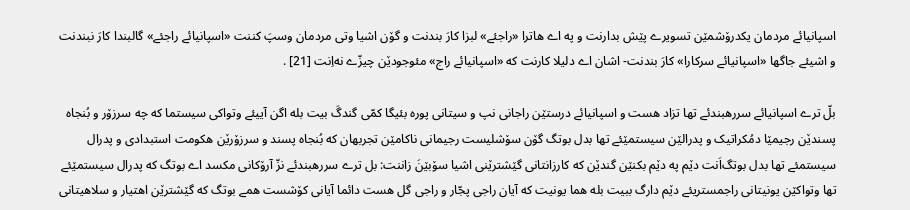اسپانیائے مردمان یکدرۆشمێن تسویرے پێش بدارنت و په اے هاترا «راجئے» لبزا کارَ بندنت و گۆن اشیا وتی مردمان وسپَ کننت «اسپانیائے راجئے» گالبندا کارَ نبندنت و اشیئے جاگها «اسپانیائے سرکارا» کارَ بندنت- اشان اے دلیلا کارنت که «اسپانیائے راج» مئوجودێن چیزّے نه‌اِنت [21] .

بلّ ترے اسپانیائے سررهبندئے تها تزاد هست و اسپانیائے درستێن راجانی نپ و سیتانی پوره بئیگا کمّی گندگَ بیت بله اگن آییئے وتواکی سیستما که چه سرزۆر و بُنجاه پسندێن رجیمێا دمُکراتیک و پدرالێن سیستمێئے تها بدل بوتگ گۆن سۆشلیست رجیمانی ناکامێن تجربهان که بُنجاه پسند و سرزۆرێن هکومت استبدادی و پدرال سیستمئے تها بدل بوتگ‌اَنت دێم په دێم بکنێن گندێن که کارزانتانی گێشترێنی اشیا سۆبێنَ زاننت: بل ترے سررهبندئے نزّ آرۆکانی مکسد اے بوتگ که پدرال سیستمێئے تها وتواکێن یونیتانی راجمستریئے دێم دارگ ببیت بله هما یونیت که آیان راجی پجّار و راجی گل هست دائما آیانی کۆشست همے بوتگ که گێشترێن اهتیار و سلاهیتانی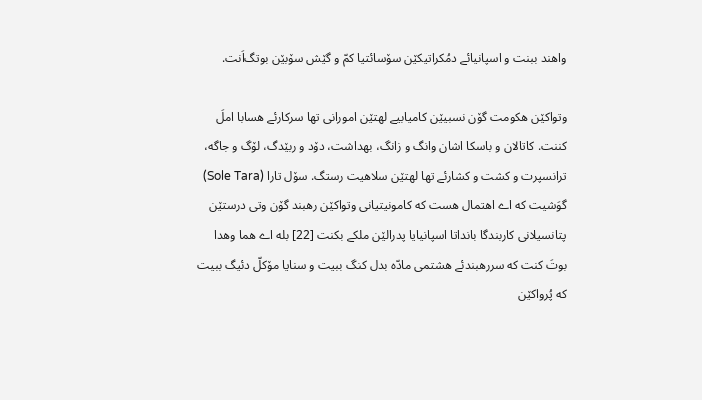واهند ببنت و اسپانیائے دمُکراتیکێن سۆسائتیا کمّ و گێش سۆبێن بوتگ‌اَنت.

وتواکێن هکومت گۆن نسبیێن کامیابیے لهتێن امورانی تها سرکارئے هسابا املَ کننت. کاتالان و باسکا اشان وانگ و زانگ، بهداشت، دۆد و ربێدگ، لۆگ و جاگه، ترانسپرت و کشت و کشارئے تها لهتێن سلاهیت رستگ. سۆل تارا (Sole Tara) گوَشیت که اے اهتمال هست که کامونیتیانی وتواکێن رهبند گۆن وتی درستێن پتانسیلانی کاربندگا بانداتا اسپانیایا پدرالێن ملکے بکنت [22] بله اے هما وهدا بوتَ کنت که سررهبندئے هشتمی مادّه بدل کنگ ببیت و سنایا مۆکلّ دئیگ ببیت که پُرواکێن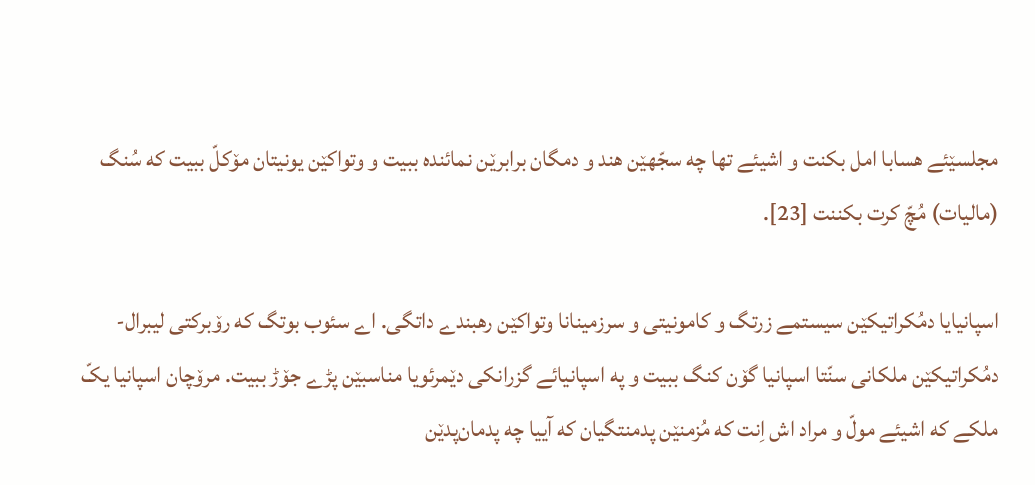مجلسێئے هسابا امل بکنت و اشیئے تها چه سجّهێن هند و دمگان برابرێن نمائنده ببیت و وتواکێن یونیتان مۆکلّ ببیت که سُنگ (مالیات) مُچّ کرت بکننت [23].

اسپانیایا دمُکراتیکێن سیستمے زرتگ و کامونیتی و سرزمینانا وتواکێن رهبندے داتگی. اے سئوب بوتگ که رۆبرکتی لیبرال- دمُکراتیکێن ملکانی سنّتا اسپانیا گۆن کنگ ببیت و په اسپانیائے گزرانکی دێمرئویا مناسبێن پڑے جۆڑ ببیت. مرۆچان اسپانیا یکّ ملکے که اشیئے مولّ و مراد اش اِنت که مُزمنێن پدمنتگیان که آییا چه پدمان‌پدێن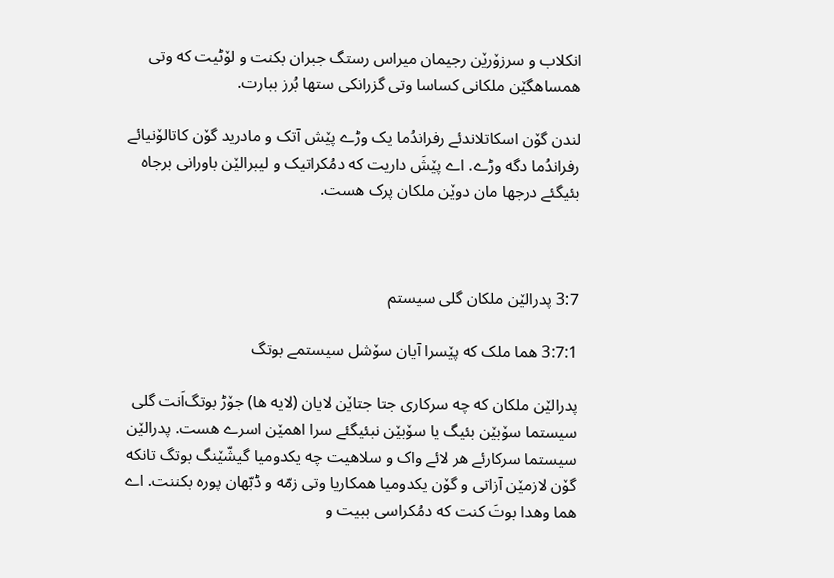انکلاب و سرزۆرێن رجیمان میراس رستگ جبران بکنت و لۆٹیت که وتی همساهگێن ملکانی کساسا وتی گزرانکی ستها بُرز ببارت.

لندن گۆن اسکاتلاندئے رفراندُما یک وڑے پێش آتک و مادرید گۆن کاتالۆنیائے رفراندُما دگه وڑے. اے پێشَ داریت که دمُکراتیک و لیبرالێن باورانی برجاه بئیگئے درجها مان دوێن ملکان پرک هست.



3:7 پدرالێن ملکان گلی سیستم

3:7:1 هما ملک که پێسرا آیان سۆشل سیستمے بوتگ

پدرالێن ملکان که چه سرکاری جتا جتاێن لایان (لایه ها) جۆڑ بوتگ‌اَنت گلی سیستما سۆبێن بئیگ یا سۆبێن نبئیگئے سرا اهمێن اسرے هست. پدرالێن سیستما سرکارئے هر لائے واک و سلاهیت چه یکدومیا گیشّێنگ بوتگ‌ تانکه گۆن لازمێن آزاتی و گۆن یکدومیا همکاریا وتی زمّه و ڈبّهان پوره بکننت. اے هما وهدا بوتَ کنت که دمُکراسی ببیت و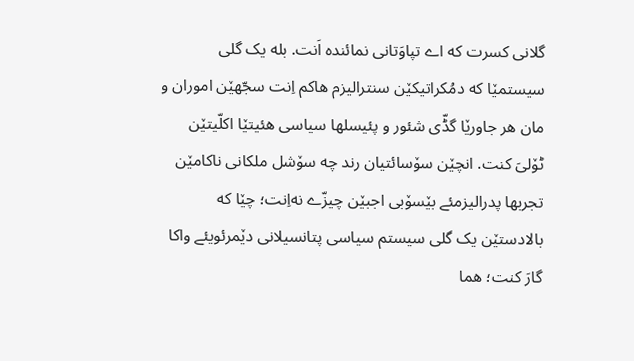گلانی کسرت که اے تپاوَتانی نمائنده اَنت. بله یک گلی سیستمێا که دمُکراتیکێن سنترالیزم هاکم اِنت سجّهێن اموران و مان هر جاورێا گڈّی شئور و پئیسلها سیاسی هئیتێا اکلّیتێن ٹۆلیَ کنت. انچێن سۆسائتیان رند چه سۆشل ملکانی ناکامێن تجربها پدرالیزمئے بێسۆبی اجبێن چیزّے نه‌اِنت؛ چێا که بالادستێن یک گلی سیستم سیاسی پتانسیلانی دێمرئویئے واکا گارَ کنت؛ هما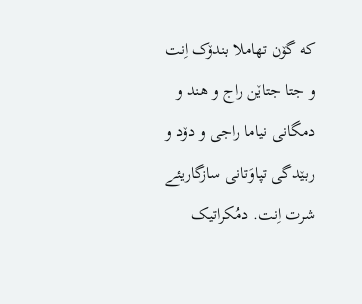که گۆن تهاملا بندۆک اِنت و جتا جتاێن راج و هند و دمگانی نیاما راجی و دۆد و ربێدگی تپاوَتانی سازگاریئے شرت اِنت. دمُکراتیک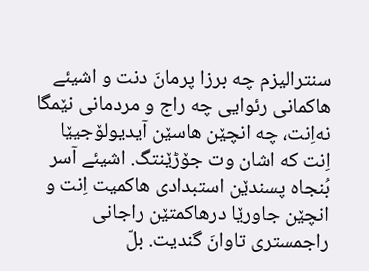سنترالیزم چه برزا پرمانَ دنت و اشیئے هاکمانی رئوایی چه راج و مردمانی نێمگا نه‌اِنت، چه انچێن هاسێن آیدیولۆجیێا اِنت که اشان وت جۆڑێنتگ. اشیئے آسر بُنجاه پسندێن استبدادی هاکمیت اِنت و انچێن جاورێا درهاکمتێن راجانی راجمستری تاوانَ گندیت. بلّ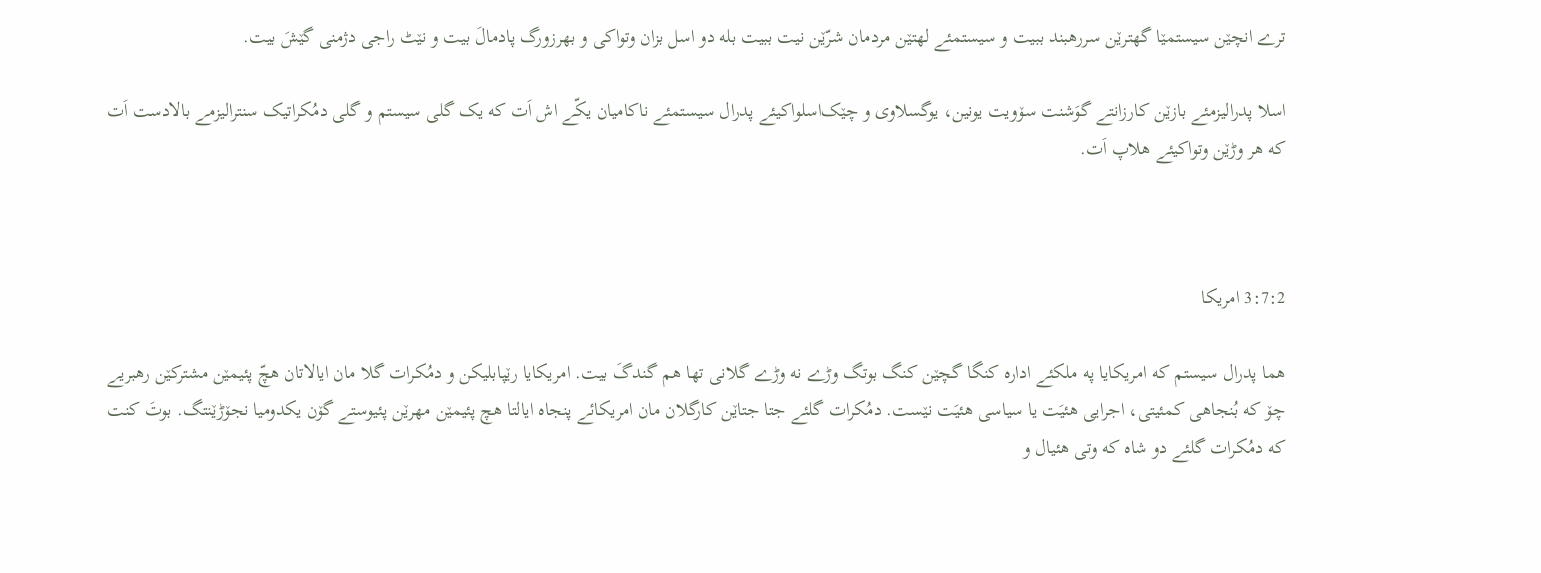ترے انچێن سیستمێا گهترێن سررهبند ببیت و سیستمئے لهتێن مردمان شرّێن نیت ببیت بله دو اسل بزان وتواکی و بهرزورگ پادمالَ بیت و نێٹ راجی دژمنی گێشَ بیت.

اسلا پدرالیزمئے بازێن کارزانتے گوَشنت سۆویت یونین، یوگسلاوی و چێک‌اسلواکیئے پدرال سیستمئے ناکامیان یکّے اش اَت که یک گلی سیستم و گلی دمُکراتیک سنترالیزمے بالادست اَت که هر وڑێن وتواکیئے هلاپ اَت.



3:7:2 امریکا

هما پدرال سیستم که امریکایا په ملکئے اداره کنگا گچێن کنگ بوتگ وڑے نه وڑے گلانی تها هم گندگَ بیت. امریکایا رێپابلیکن و دمُکرات گلا مان ایالاتان هچّ پئیمێن مشترکێن رهبریے چۆ که بُنجاهی کمئیتی، اجرایی هئیَت یا سیاسی هئیَت نێست. دمُکرات گلئے جتا جتاێن کارگلان مان امریکائے پنجاه ایالتا هچ پئیمێن مهرێن پئیوستے گۆن یکدومیا نجۆڑێنتگ. بوتَ کنت که دمُکرات گلئے دو شاه که وتی هئیال و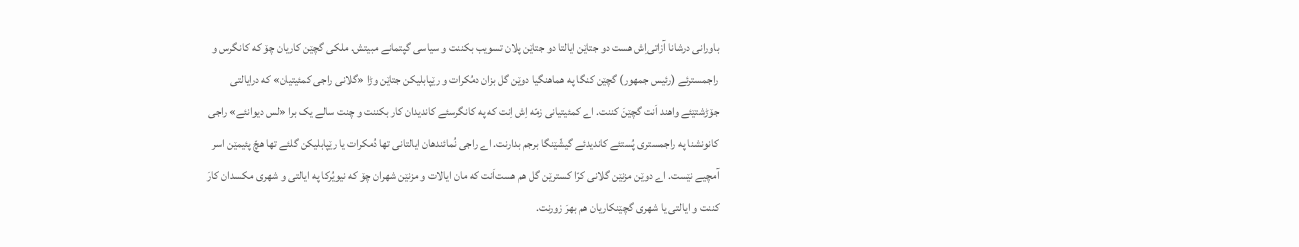باورانی درشانا آزاتی‌اِش هست دو جتاێن ایالتا دو جتاێن پلان تسویب بکننت و سیاسی گپتمانے مبیتش. ملکی گچێن کاریان چۆ که کانگرس و راجمسترئے (رئیس جمهور) گچێن کنگا په هماهنگیا دوێن گل بزان دمُکرات و رێپابلیکن جتاێن وڑا «گلانی راجی کمئیتیان» که درایالتی جۆڑشتێئے واهند اَنت گچێنَ کننت. اے کمئیتیانی زمّه اِش اِنت که په کانگرسئے کاندیدان کار بکننت و چنت سالے یک برا «لس دیوانئے» راجی کانونشنا په راجمستری پُستئے کاندیدئے گیشّێنگا برجم بدارنت. اے راجی نُمائندهان ایالتانی تها دُمکرات یا رێپابلیکن گلئے تها هچّ پئیمێن اسر آمچیے نێست. اے دوێن مزنێن گلانی کرّا کسترێن گل هم هست‌اَنت که مان ایالات و مزنێن شهران چۆ که نیویُرکا په ایالتی و شهری مکسدان کارَ کننت و ایالتی یا شهری گچێنکاریان هم بهرَ زورنت.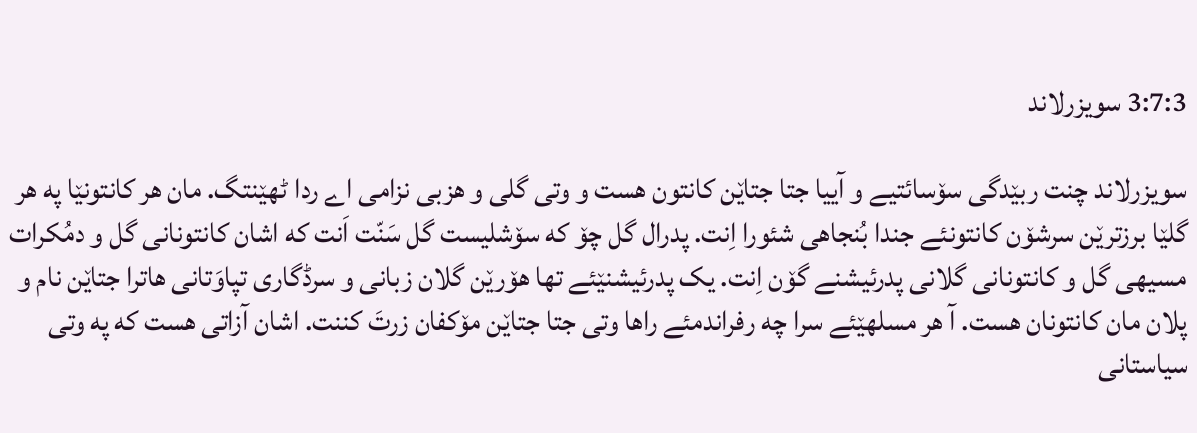3:7:3 سویزرلاند

سویزرلاند چنت ربێدگی سۆسائتیے و آییا جتا جتاێن کانتون هست و وتی گلی و هزبی نزامی اے ردا ٹهێنتگ. مان هر کانتونێا په هر گلێا برزترێن سرشۆن کانتونئے جندا بُنجاهی شئورا اِنت. پدرال گل چۆ که سۆشلیست گل سَنّت اَنت که اشان کانتونانی گل و دمُکرات مسیهی گل و کانتونانی گلانی پدرئیشنے گۆن اِنت. یک پدرئیشنێئے تها هۆرێن گلان زبانی و سرڈگاری تپاوَتانی هاترا جتاێن نام و پلان مان کانتونان هست. آ هر مسلهێئے سرا چه رفراندمئے راها وتی جتا جتاێن مۆکفان زرتَ کننت. اشان آزاتی هست که په وتی سیاستانی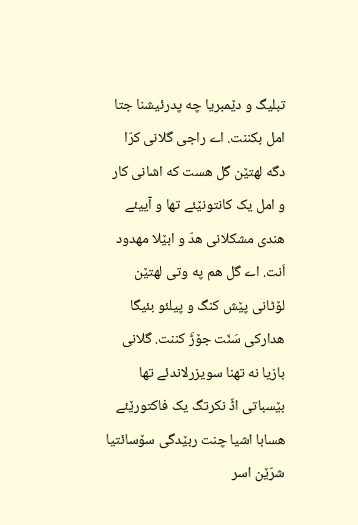تبلیگ و دێمبریا چه پدرئیشنا جتا امل بکننت. اے راجی گلانی کرّا دگه لهتێن گل هست که اشانی کار و امل یک کانتونێئے تها و آییئے هندی مشکلانی هدّ و ابێلا مهدود اَنت. اے گل هم په وتی لهتێن لۆٹانی پێش کنگ و پیلئو بئیگا هدارکی سَنّت جۆڑَ کننت. گلانی بازیا نه تهنا سویزرلاندئے تها بێسباتی اڈّ نکرتگ یک فاکتورێئے هسابا اشیا چنت ربێدگی سۆسائتیا شرّێن اسر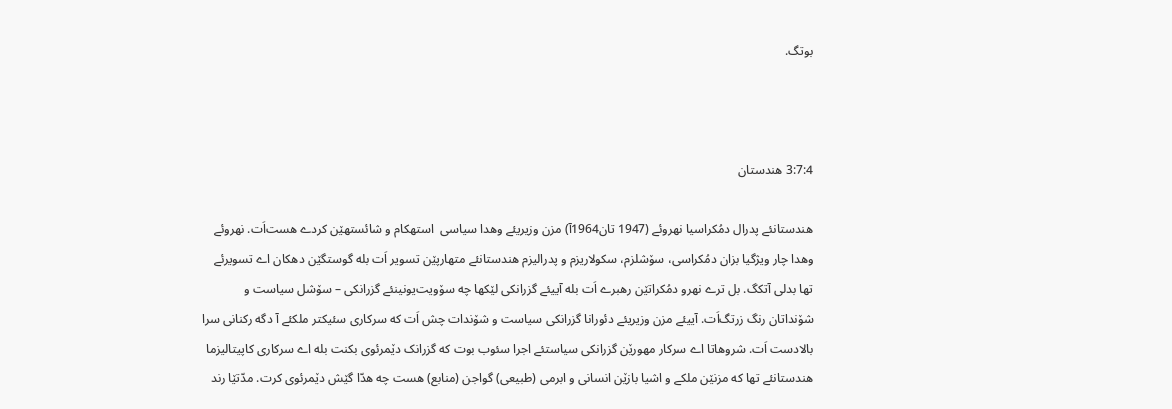بوتگ.



3:7:4 هندستان

هندستانئے پدرال دمُکراسیا نهروئے (1947 تان1964آ) مزن وزیریئے وهدا سیاسی  استهکام و شائستهێن کردے هست‌اَت. نهروئے وهدا چار ویژگیا بزان دمُکراسی، سۆشلزم، سکولاریزم و پدرالیزم هندستانئے متهارپێن تسویر اَت بله گوستگێن دهکان اے تسویرئے تها بدلی آتکگ. بل ترے نهرو دمُکراتێن رهبرے اَت بله آییئے گزرانکی لێکها چه سۆویت‌یونینئے گزرانکی – سۆشل سیاست و شۆنداتان رنگ زرتگ‌اَت. آییئے مزن وزیریئے دئورانا گزرانکی سیاست و شۆندات چش اَت که سرکاری سئیکتر ملکئے آ دگه رکنانی سرا بالادست اَت. شروهاتا اے سرکار مهورێن گزرانکی سیاستئے اجرا سئوب بوت که گزرانک دێمرئوی بکنت بله اے سرکاری کاپیتالیزما هندستانئے تها که مزنێن ملکے و اشیا بازێن انسانی و ابرمی (طبیعی) گواجن (منابع) هست چه هدّا گێش دێمرئوی کرت. مدّتێا رند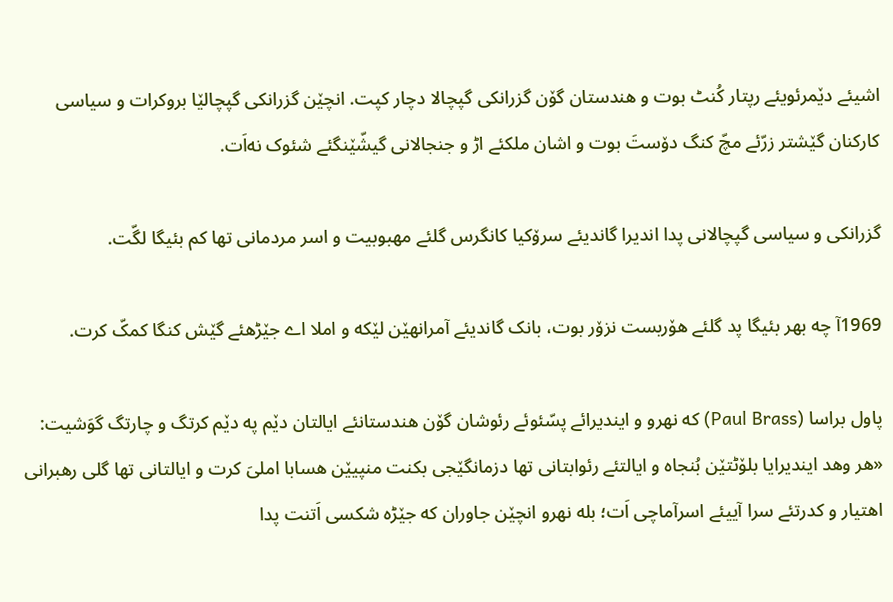اشیئے دێمرئویئے رپتار کُنٹ بوت و هندستان گۆن گزرانکی گپچالا دچار کپت. انچێن گزرانکی گپچالێا بروکرات و سیاسی کارکنان گێشتر زرّئے مچّ کنگ دۆستَ بوت و اشان ملکئے اڑ و جنجالانی گیشّێنگئے شئوک نه‌اَت.

گزرانکی و سیاسی گپچالانی پدا اندیرا گاندیئے سرۆکیا کانگرس گلئے مهبوبیت و اسر مردمانی تها کم بئیگا لگّت.

1969آ چه بهر بئیگا پد گلئے هۆربست نزۆر بوت، بانک گاندیئے آمرانهێن لێکه و املا اے جێڑهئے گێش کنگا کمکّ کرت.

پاول براسا (Paul Brass) که نهرو و ایندیرائے پسّئوئے رئوشان گۆن هندستانئے ایالتان دێم په دێم کرتگ و چارتگ گوَشیت: «هر وهد ایندیرایا بلۆٹتێن بُنجاه و ایالتئے رئوابتانی تها دزمانگێجی بکنت منپیێن هسابا املیَ کرت و ایالتانی تها گلی رهبرانی اهتیار و کدرتئے سرا آییئے اسرآماچی اَت؛ بله نهرو انچێن جاوران که جێڑه شکسی اَتنت پدا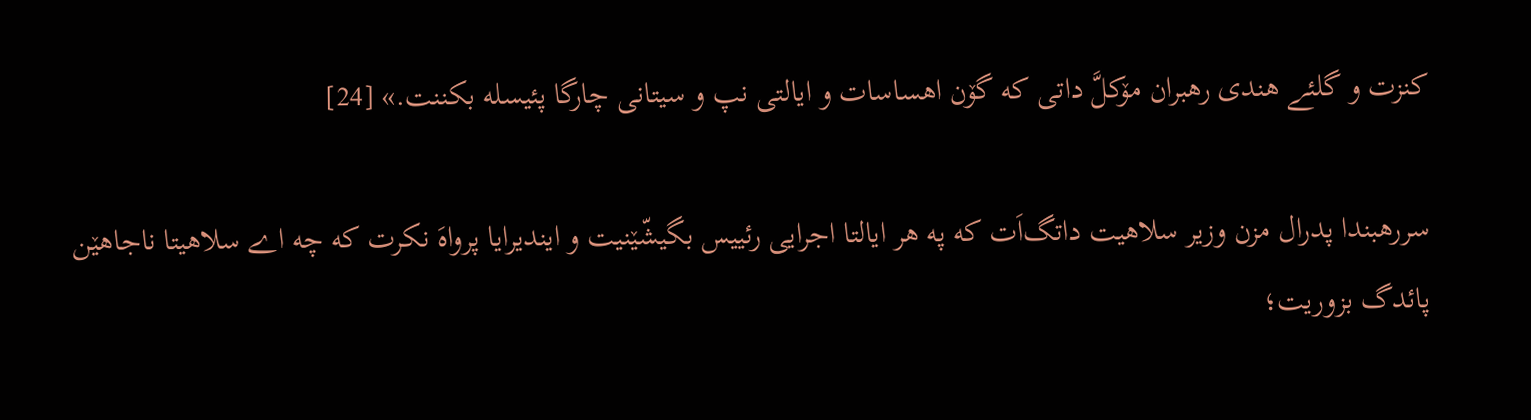کنزت و گلئے هندی رهبران مۆکلَّ داتی که گۆن اهساسات و ایالتی نپ و سیتانی چارگا پئیسله بکننت.» [24]

سررهبندا پدرال مزن وزیر سلاهیت داتگ‌اَت که په هر ایالتا اجرایی رئییس بگیشّێنیت و ایندیرایا پرواهَ نکرت که چه اے سلاهیتا ناجاهێن پائدگ بزوریت؛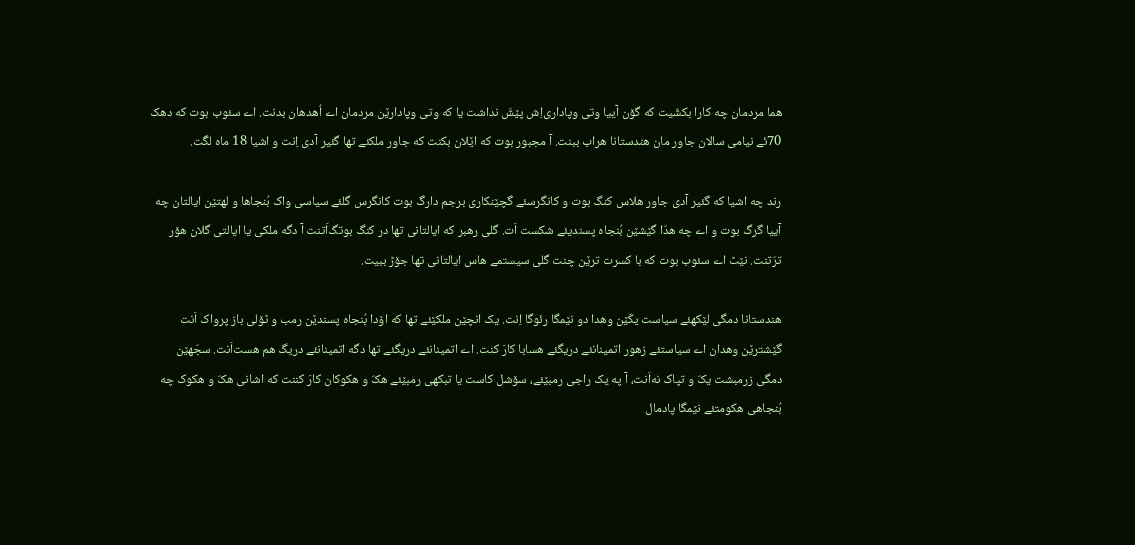هما مردمان چه کارا بکشّیت که گۆن آییا وتی وپاداری‌اِش پێشَ نداشت یا که وتی وپادارێن مردمان اے اُهدهان بدنت. اے سئوب بوت که دهک 70ئے نیامی سالان جاور مان هندستانا هراب ببنت. آ مجبور بوت که اێلان بکنت که جاور ملکئے تها گئیر آدی ‌اِنت و اشیا 18 ماه لگّت.

رند چه اشیا که گئیر آدی جاور هلاس کنگ بوت و کانگرسئے گچێنکاری برجم دارگ بوت کانگرس گلئے سیاسی واک بُنجاها و لهتێن ایالتان چه آییا گرگ بوت و اے چه هدّا گێشێن بُنجاه پسندیئے شکست اَت. گلی رهبر که ایالتانی تها در کنگ بوتگ‌اَتنت آ دگه ملکی یا ایالتی گلان هۆر ترّتنت. نێٹ اے سئوب بوت که با کسرت ترێن چنت گلی سیستمے هاس ایالتانی تها جۆڑ ببیت.

هندستانا دمگی لێکهئے سیاست یکّێن وهدا دو نێمگا رئوگا اِنت. یک انچێن ملکێئے تها که اۆدا بُنجاه پسندێن رمب و ٹۆلی باز پرواک اَنت گێشترێن وهدان اے سیاستئے زهور اتمینانئے دریگئے هسابا کارَ کنت. اے اتمینانئے دریگئے تها دگه اتمینانئے دریگ هم هست‌اَنت. سجّهێن دمگی زرمبشت یکّ و تپاک نه‌‌اَنت، آ په یک راجی رمبێئے، سۆشل کاست یا تبکهی رمبێئے هکّ و هکوکان کارَ کننت که اشانی هکّ و هکوک چه بُنجاهی هکومتئے نێمگا پادمال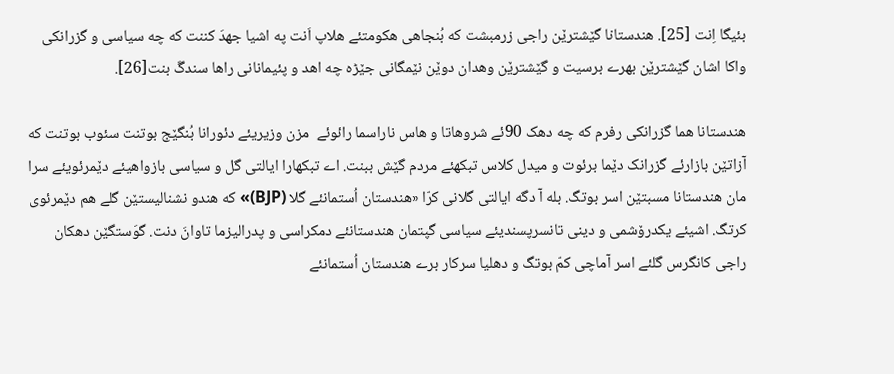بئیگا اِنت [25]. هندستانا گێشترێن راجی زرمبشت که بُنجاهی هکومتئے هلاپ اَنت په اشیا جهدَ کننت که چه سیاسی و گزرانکی واکا اشان گێشترێن بهرے برسیت و گێشترێن وهدان دوێن نێمگانی جێڑه چه اهد و پئیمانانی راها سندگَ بنت[26].

هندستانا هما گزرانکی رفرم که چه دهک 90ئے شروهاتا و هاس ناراسما رائوئے  مزن وزیریئے دئورانا بُنگێج بوتنت سئوب بوتنت که آزاتێن بازارئے گزرانک دێما برئوت و میدل کلاس تبکهئے مردم گێش ببنت. اے تبکهارا ایالتی گل و سیاسی بازواهیئے دێمرئویئے سرا مان هندستانا مسبتێن اسر بوتگ. بله آ دگه ایالتی گلانی کرّا «هندستان اُستمانئے گلا (BJP)» که هندو نشنالیستێن گلے هم دێمرئوی کرتگ. اشیئے یکدرۆشمی و دینی تانسرپسندیئے سیاسی گپتمان هندستانئے دمکراسی و پدرالیزما تاوانَ دنت. گوَستگێن دهکان راجی کانگرس گلئے اسر آماچی کمّ بوتگ و دهلیا سرکار برے هندستان اُستمانئے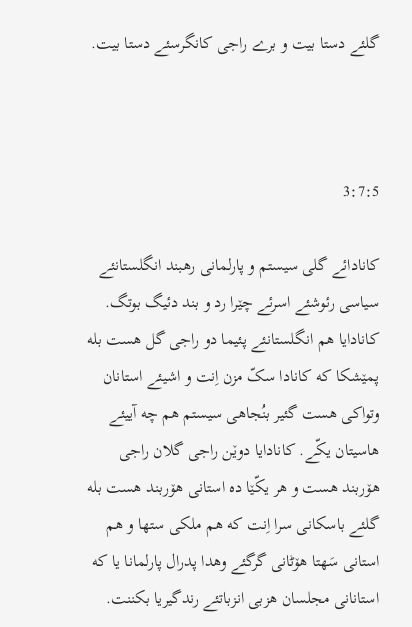گلئے دستا بیت و برے راجی کانگرسئے دستا بیت.



3:7:5

کانادائے گلی سیستم و پارلمانی رهبند انگلستانئے سیاسی رئوشئے اسرئے چێرا رد و بند دئیگ بوتگ. کانادایا هم انگلستانئے پئیما دو راجی گل هست بله پمێشکا که کانادا سکّ مزن اِنت و اشیئے استانان وتواکی هست گئیر بنُجاهی سیستم هم چه آییئے هاسیتان یکّے. کانادایا دوێن راجی گلان راجی هۆربند هست و هر یکّێا ده استانی هۆربند هست بله گلئے باسکانی سرا اِنت که هم ملکی ستها و هم استانی سَهتا هۆٹانی گرگئے وهدا پدرال پارلمانا یا که استانانی مجلسان هزبی انزباتئے رندگیریا بکننت.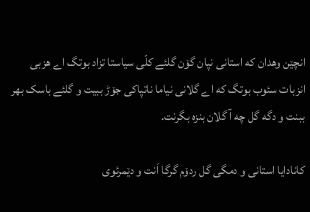انچێن وهدان که استانی نپان گۆن گلئے کلّی سیاستا تزاد بوتگ اے هزبی انزبات سئوب بوتگ که اے گلانی نیاما ناتپاکی جۆڑ ببیت و گلئے باسک بهر ببنت و دگه گل چه آ گلان بنزه بگرنت.

کانادایا استانی و دمگی گل ردۆم گرگا اَنت و دێمرئوی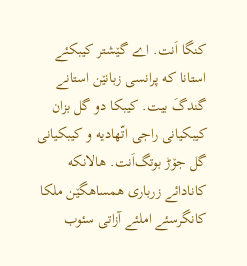کنگا اَنت. اے گێشتر کیبکئے استانا که پرانسی زبانێن استانے گندگَ بیت. کیبکا دو گل بزان کیبکیانی راجی اتّهادیه و کیبکیانی گل جۆڑ بوتگ‌اَنت. هالانکه کانادائے زرباری همساهگێن ملکا کانگرسئے املئے آزاتی سئوب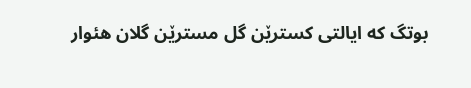بوتگ که ایالتی کسترێن گل مسترێن گلان هئوار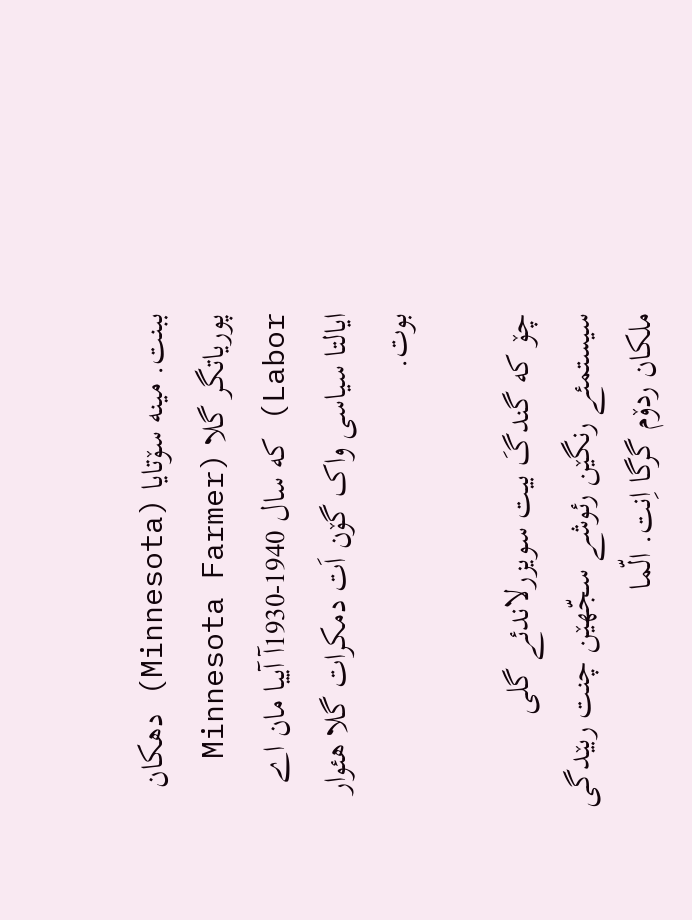ببنت. مینه سۆتایا (Minnesota) دهکان پوریاتگر گلا (Minnesota Farmer Labor) که سال 1940-1930آ آییا مان اے ایالتا سیاسی واک گۆن اَت دمکرات گلا هئوار بوت.

چۆ که گندگَ بیت سویزرلاندئے گلی سیستمئے رنگێن رئوشے سجّهێن چنت ربێدگی ملکان ردۆم گرگا اِنت. الّما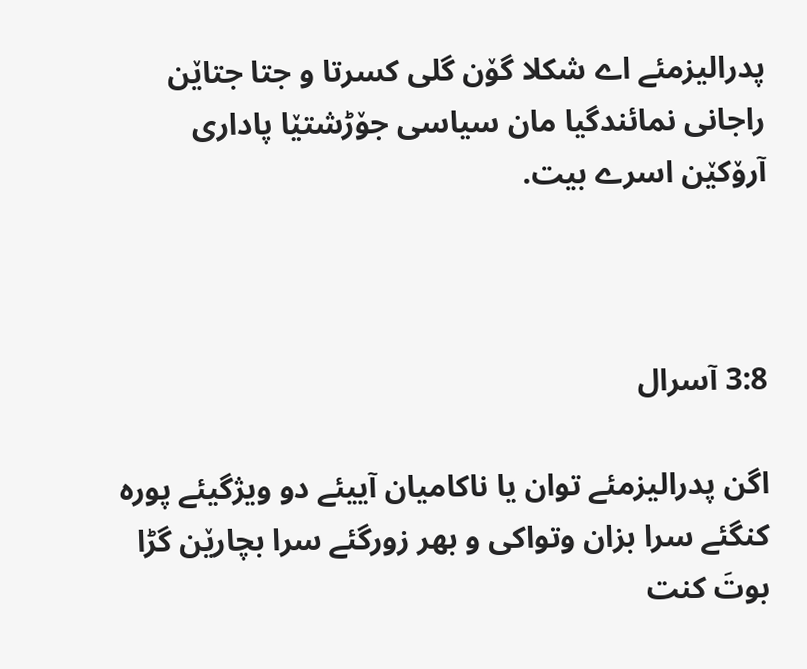پدرالیزمئے اے شکلا گۆن گلی کسرتا و جتا جتاێن راجانی نمائندگیا مان سیاسی جۆڑشتێا پاداری آرۆکێن اسرے بیت.



3:8 آسرال

اگن پدرالیزمئے توان یا ناکامیان آییئے دو ویژگیئے پوره کنگئے سرا بزان وتواکی و بهر زورگئے سرا بچارێن گڑا بوتَ کنت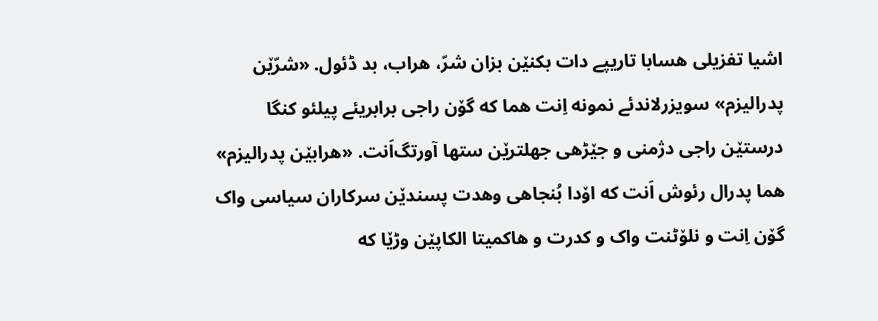اشیا تفزیلی هسابا تاریپے دات بکنێن بزان شرّ، هراب، بد ڈئول. «شرّێن پدرالیزم» سویزرلاندئے نمونه اِنت هما که گۆن راجی برابریئے پیلئو کنگا درستێن راجی دژمنی و جێڑهی جهلترێن ستها آورتگ‌اَنت. «هرابێن پدرالیزم» هما پدرال رئوش اَنت که اۆدا بُنجاهی وهدت پسندێن سرکاران سیاسی واک گۆن اِنت و نلۆٹنت واک و کدرت و هاکمیتا الکاپێن وڑێا که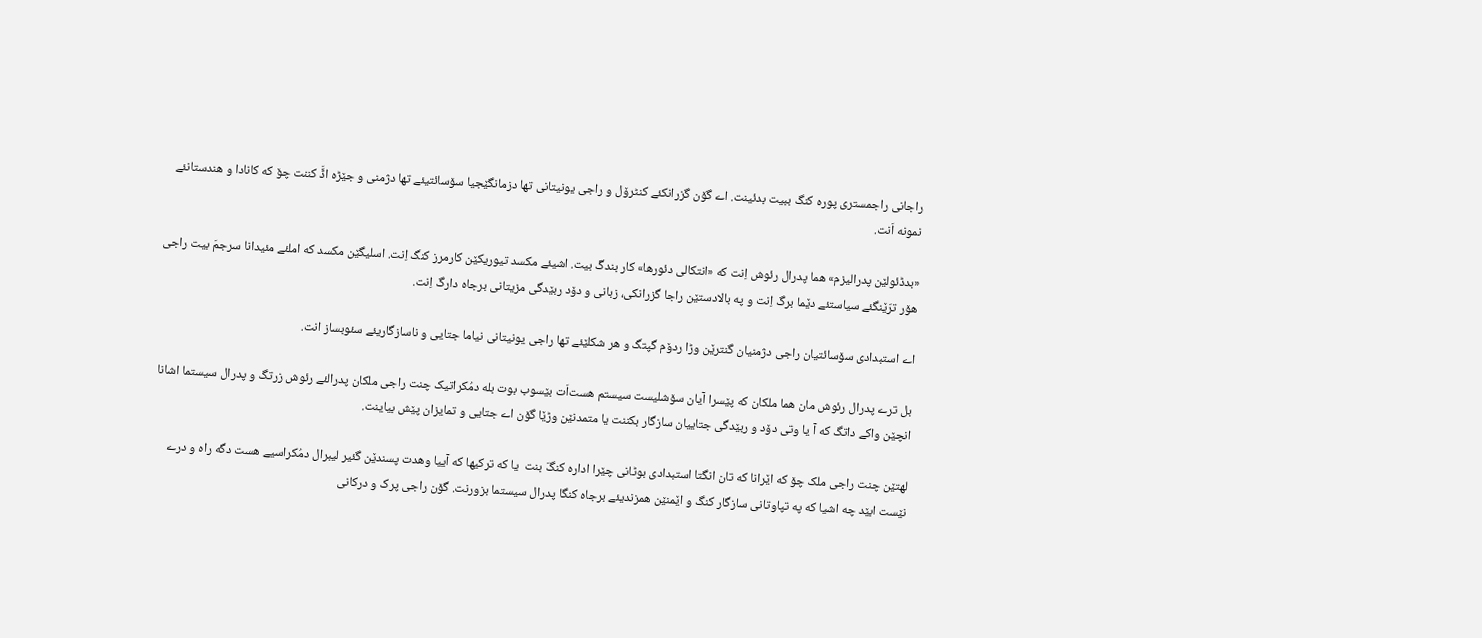راجانی راجمستری پوره کنگ ببیت بدئینت. اے گۆن گزرانکئے کنٹرۆل و راجی یونیتانی تها دزمانگێجیا سۆسائتیئے تها دژمنی و جێڑه اڈَّ کننت چۆ که کانادا و هندستانئے نمونه اَنت.

«بدڈئولێن پدرالیزم» هما پدرال رئوش اِنت که «انتکالی دئورها» کار بندگَ بیت. اشیئے مکسد تیوریکێن کارمرز کنگ اِنت. اسلیگێن مکسد که املئے مئیدانا سرجمَ بیت راجی هۆر ترّێنگئے سیاستئے دێما برگ اِنت و په بالادستێن راجا گزرانکی، زبانی و دۆد ربێدگی مزیتانی برجاه دارگ اِنت.

اے استبدادی سۆسائتیان راجی دژمنیان گنترێن وڑا ردۆم گپتگ و هر شکلێئے تها راجی یونیتانی نیاما جتایی و ناسازگاریئے سئوبساز انت.

بل ترے پدرال رئوش مان هما ملکان که پێسرا آیان سۆشلیست سیستم هست‌اَت بێسوب بوت بله دمُکراتیک چنت راجی ملکان پدرالئے رئوش زرتگ و پدرال سیستما اشانا انچێن واکے داتگ که آ یا وتی دۆد و ربێدگی جتاییان سازگار بکننت یا متمدنێن وڑێا گۆن اے جتایی و تمایزان پێش بیاینت.

لهتێن چنت راجی ملک چۆ که اێرانا که تان انگتا استبدادی بوٹانی چێرا اداره کنگَ بنت  یا که ترکیها که آییا وهدت پسندێن گئیر لیبرال دمُکراسیے هست دگه راه و درے نێست ابێد چه اشیا که په تپاوتانی سازگار کنگ و اێمنێن همزندیئے برجاه کنگا پدرال سیستما بزورنت. گۆن راجی پرک و درکانی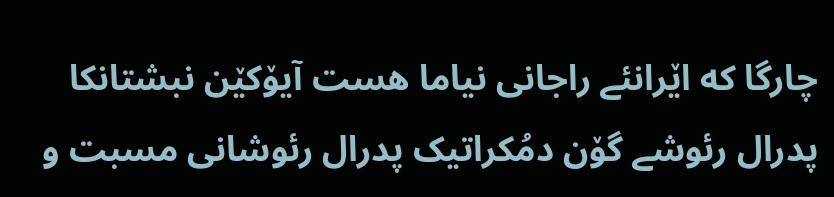چارگا که اێرانئے راجانی نیاما هست آیۆکێن نبشتانکا پدرال رئوشے گۆن دمُکراتیک پدرال رئوشانی مسبت و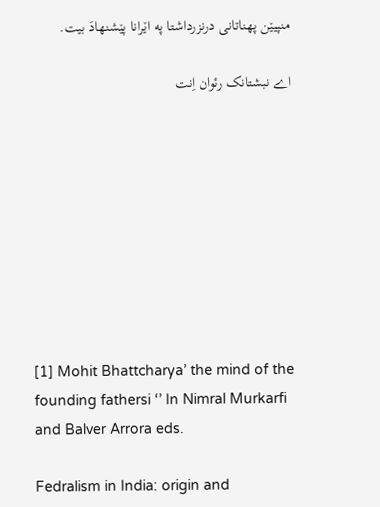منپیێن پهناتانی درنزرداشتا په اێرانا پێشنهادَ بیت.

اے نبشتانک رئوان اِنت









[1] Mohit Bhattcharya’ the mind of the founding fathersi ‘’ In Nimral Murkarfi and Balver Arrora eds.

Fedralism in India: origin and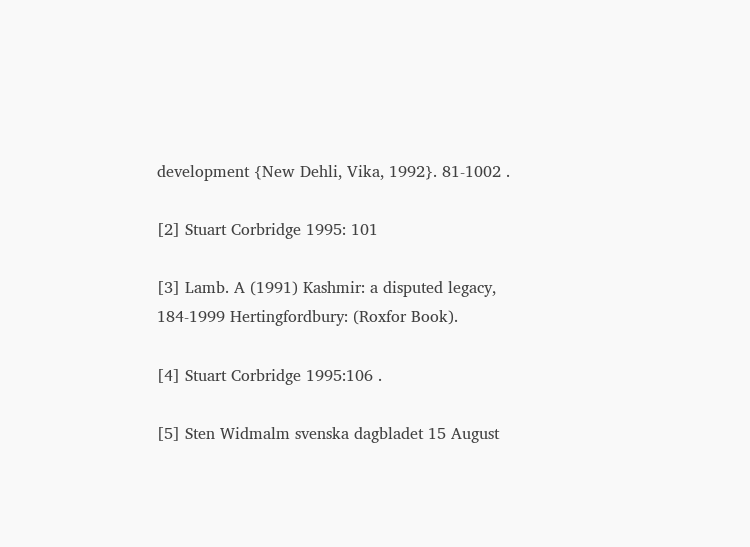development {New Dehli, Vika, 1992}. 81-1002 .

[2] Stuart Corbridge 1995: 101

[3] Lamb. A (1991) Kashmir: a disputed legacy, 184-1999 Hertingfordbury: (Roxfor Book).

[4] Stuart Corbridge 1995:106 .

[5] Sten Widmalm svenska dagbladet 15 August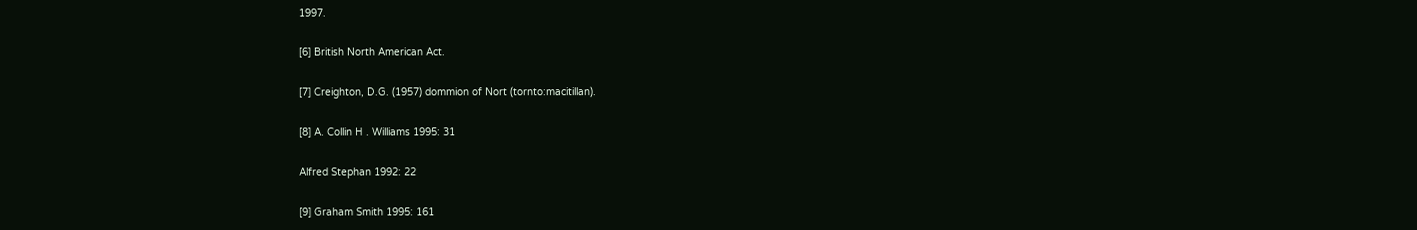1997.

[6] British North American Act.

[7] Creighton, D.G. (1957) dommion of Nort (tornto:macitillan).

[8] A. Collin H . Williams 1995: 31

Alfred Stephan 1992: 22

[9] Graham Smith 1995: 161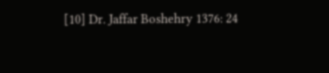[10] Dr. Jaffar Boshehry 1376: 24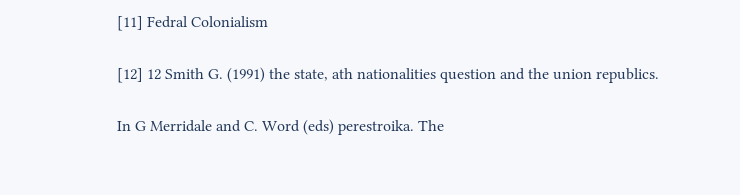[11] Fedral Colonialism

[12] 12 Smith G. (1991) the state, ath nationalities question and the union republics.

In G Merridale and C. Word (eds) perestroika. The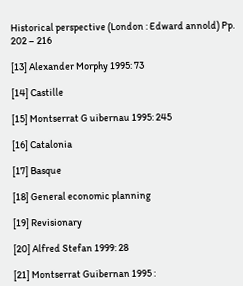Historical perspective (London : Edward annold) Pp. 202 – 216

[13] Alexander Morphy 1995: 73

[14] Castille

[15] Montserrat G uibernau 1995: 245

[16] Catalonia

[17] Basque

[18] General economic planning

[19] Revisionary

[20] Alfred Stefan 1999: 28

[21] Montserrat Guibernan 1995 :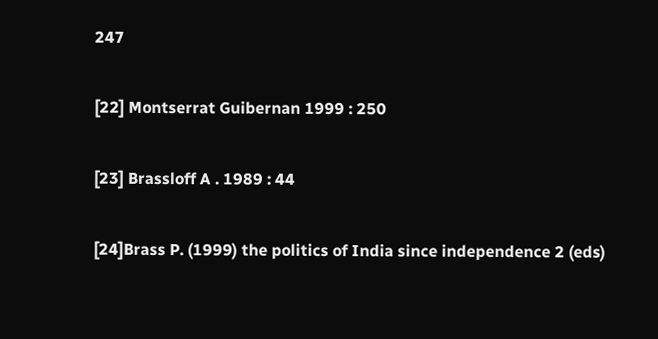247

[22] Montserrat Guibernan 1999 : 250

[23] Brassloff A . 1989 : 44

[24]Brass P. (1999) the politics of India since independence 2 (eds)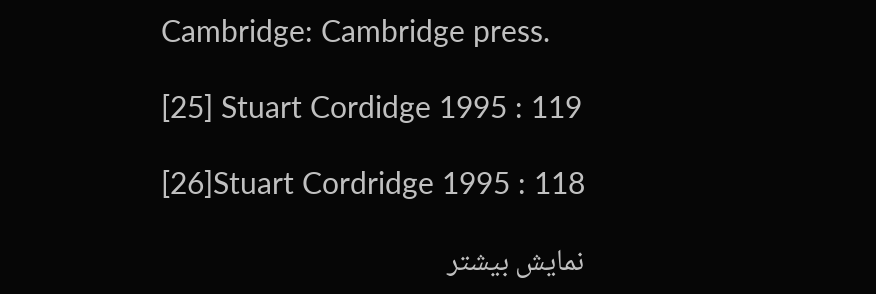Cambridge: Cambridge press.

[25] Stuart Cordidge 1995 : 119

[26]Stuart Cordridge 1995 : 118

نمایش بیشتر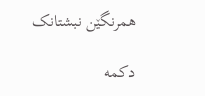همرنگێن نبشتانک

دکمه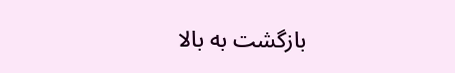بازگشت به بالا